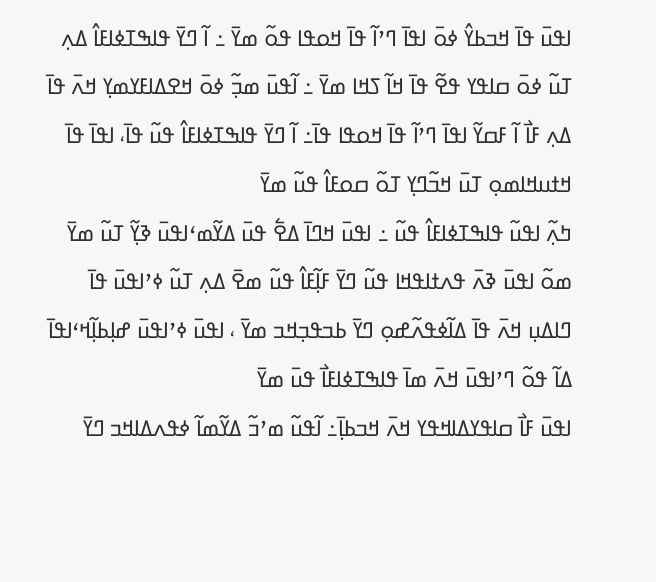ߊߟߎ߫ ߟߊ߫ ߞߏߕߌ߮ ߦߋ߫ ߊߟߊ߫ ߣߴߊ߬ ߟߊ߫ ߞߋߟߊ ߟߋ߬ ߘߌ߫ ߸ ߊ߬ ߣߌ߫ ߟߊߒߠߦߊߓߊ߮ ߡߍ߲ ߠߎ߬ ߦߋ߫ ߛߊߟߌ ߟߐ߬ ߟߊ߫ ߞߊ߬ ߖߞߊ ߘߌ߫ ߸ ߊ߬ߟߎ߫ ߘߏ߲߬ ߦߋ߫ ߞߐߡߊߓߌߘߌ߲ ߞߍ߫ ߟߊ߫
ߡߍ߲ ߓߊ߯ ߊ߬ ߓߛߌ߬ ߊߟߊ߫ ߣߴߊ߬ ߟߊ߫ ߞߋߟߊ ߟߊ߫߸ ߊ߬ ߣߌ߫ ߟߊߒߠߦߊߓߊ߮ ߟߎ߬ ߟߊ߫، ߊߟߊ߫ ߟߊ߫ ߞߙߎߞߊߘߋ߲ ߠߎ߫ ߞߏ߬ߣߌ߲ ߠߋ߬ ߛߋߓߊ߮ ߟߎ߬ ߘߌ߫
ߤߍ߲߬ ߊߟߎ߬ ߟߊߒߠߦߊߓߊ߮ ߟߎ߬ ߸ ߊߟߎ߫ ߞߣߊ߫ ߡߐ߱ ߟߎ߫ ߡߌ߬ߘߵߊߟߎ߫ ߢߌ߲߬ ߠߎ߬ ߘߌ߫ ߘߋ߬ ߊߟߎ߫ ߢߍ߫ ߟߍߙߊߟߞߊ ߟߎ߬ ߣߌ߫ ߓߊ߲߬ߓߊ߮ ߟߎ߬ ߘߐ߫ ߡߍ߲ ߠߎ߬ ߦߴߊߟߎ߫ ߟߊ߫ ߣߊߡߎ߲ ߞߍ߫ ߟߊ߫ ߡߊ߬ߦߟߍ߬ߝߋ߲ ߣߌ߫ ߕߏߟߏ߲ߞߏ ߘߌ߫ ، ߊߟߎ߫ ߦߴߊߟߎ߫ ߝߊ߲ߕߊ߲߬ߞߵߊߟߊ߫ ߡߊ߬ ߟߋ߬ ߣߴߊߟߎ߫ ߞߍ߫ ߘߊ߫ ߟߊߒߠߦߊߓߊ߯ ߟߎ߫ ߘߌ߫
ߊߟߎ߫ ߓߊ߯ ߛߊߟߌߡߊߞߟߌ ߞߍ߫ ߞߏߕߊ߲߫߸ ߊ߬ߟߎ߬ ߘߴߏ߬ ߡߌ߬ߘߊ߬ ߦߟߍߡߊߞߏ ߣߌ߫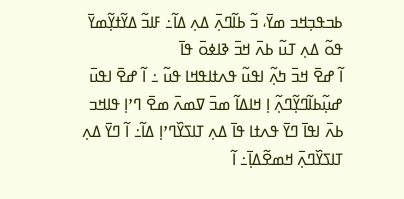ߕߏߟߏ߲ߞߏ ߘߌ߫، ߏ߬ ߕߊ߬ߣߍ߲߫ ߡߍ߲ ߡߊ߬߸ ߓߊߏ߬ ߡߌ߬ߙߌ߲߬ߘߌ߫ ߟߋ߬ ߡߍ߲ ߠߎ߬ ߕߍ߫ ߞߏ߫ ߢߊߦߋ߫ ߟߊ߫
ߊ߬ ߝߐ߫ ߞߏ߫ ߤߍ߲߬ ߊߟߎ߬ ߟߍߙߊߟߞߊ ߟߎ߬ ߸ ߊ߬ ߝߐ߫ ߊߟߎ߫ ߝߎ߲߬ߕߊ߬ߣߌ߲߬ߣߍ߲߬ ߊ߲ ߞߊߡߊ߬ ߘߏ߫ ߜߘߍ߫ ߘߐ߫ ߣߴߊ߲ ߟߊߞߏ ߕߍ߫ ߊߟߊ߫ ߣߌ߫ ߟߍߙߊ ߟߊ߫ ߡߍ߲ ߠߊߖߌ߰ߣߴߊ߲ ߡߊ߬߸ ߊ߬ ߣߌ߫ ߡߍ߲ ߠߊߖߌ߰ߣߍ߲߫ ߞߘߐ߬ߡߊ߲߫߸ ߊ߬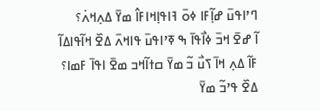ߣߴߊߟߎ߫ ߝߊ߲߬ߓߊ ߦߋ߫ ߔߊߟߊ߲ߞߊߓߊ߮ ߘߌ߫ ߡߍ߲ߞߍ߭؟
ߊ߬ ߝߐ߫ ߞߏ߫ ߦߊ߯ߟߊ߫ ߒ ߧߴߊߟߎ߫ ߟߊߞߍ߫ ߡߐ߰ ߞߊ߬ߟߊߡߊ߬ ߓߊ߬ ߡߍ߲ ߞߊ߫ ߖߎ߯ ߏ߬ ߘߌ߫ ߛߙߊ߬ߞߏ ߘߐ߫ ߊߟߊ߫ ߓߘߊ؟ ߡߐ߰ ߟߴߏ߬ ߘߌ߫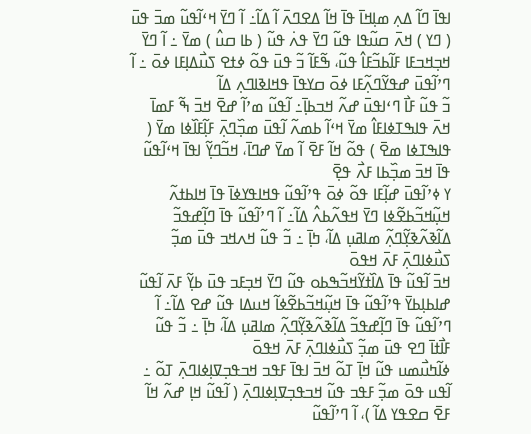ߊߟߊ߫ ߣߊ߬ ߡߍ߲ ߘߊ߲ߞߊ߫ ߟߊ߫ ߞߊ߬ ߡߐߣߍ߫ ߊ߬ ߡߊ߬߸ ߊ߬ ߣߌ߫ ߞߵߊ߬ߟߎ߬ ߘߏ߫ ߟߎ߫ ( ߣߌ ) ߞߍ߫ ߛߎ߬ߟߊ ߟߎ߬ ߣߌ߫ ߟߍ߭ ߟߎ߬ ( ߕߊ ߛߎ߮ ) ߘߌ߫ ߸ ߊ߬ ߣߌ߫ ߞߏ߲ߞߏߓߊ ߓߊ߬ߕߏ߬ߓߊ߮ ߟߎ߬، ߒ߬ߓߊ߬ ߏ߬ ߟߎ߫ ߟߋ߬ ߦߙߐ ߖߎ߯ߡߊ߲ߓߊ ߦߋ߫ ߸ ߊ߬ ߣߴߊ߬ߟߎ߫ ߝߟߌ߬ߣߍ߲߬ߓߊ ߦߋ߫ ߛߌߟߊ߫ ߟߞߊߢߊߣߍ߲ ߡߊ߬
ߏ߬ ߟߎ߬ ߓߊ߯ ߣߵߊߟߎ߫ ߝߍ߬ ߞߏߕߊ߲߫߸ ߊ߬ߟߎ߬ ߘߴߊ߬ ߝߐ߫ ߞߏ߫ ߒ߬ ߓߘߊ߫ ߞߍ߫ ߟߊߒߠߦߊߓߊ߮ ߘߌ߫ ߞߵߊ߬ ߕߘߍ߬ ߊ߬ߟߎ߫ ߘߏ߲߰ߣߍ߲߫ ߓߊ߲߬ߓߊ߰ߦߊ ߘߌ߫ ( ߟߊߒߠߦߊ ߘߐ߫ ) ߟߋ߬ ߞߊ߬ ߓߐ߫ ߊ߬ ߘߌ߫ ߝߣߊ߫، ߞߏ߬ߣߌ߲߬ ߊߟߊ߫ ߞߵߊ߬ߟߎ߬ ߟߊ߫ ߞߏ߫ ߘߏ߲߰ߕߊ ߓߍ߯ ߟߐ߲߫
ߌ ߦߴߊ߬ߟߎ߫ ߝߊ߲߬ߓߊ ߟߋ߬ ߦߋ߫ ߟߴߊ߬ߟߎ߬ ߟߞߊߟߌߦߊ߫ ߟߊ߫ ߞߊߕߙߍ߬ ߞߎ߲߬ߞߏ߬ߕߐ߬ߦߊ ߣߌ߫ ߞߟߍ߬ߕߍ߮ ߡߊ߬߸ ߊ߬ ߣߴߊ߬ߟߎ߬ ߟߊ߫ ߣߊ߲߬ߝߟߏ߬ ߡߊ߬ߢߍ߬ߢߌ߲߬ߣߍ߲߬ ߘߊߥߎ߲ ߡߊ߬، ߤߊ߲߫ ߸ ߏ߬ ߟߎ߬ ߞߍߞߏ ߟߎ߫ ߘߏ߲߬ ߖߎ߯ߦߊߣߍ߲߫ ߓߍ߫ ߞߟߋ߫
ߞߏ߫ ߊ߬ߟߎ߬ ߟߊ߫ ߡߊ߰ߙߌ߬ߞߏ߬ߒߕߋ ߟߎ߬ ߣߌ߫ ߞߏ߲ߓߏ ߟߎ߫ ߕߌ߲߬ ߓߍ߫ ߊ߬ߟߎ߬ ߝߊߕߊ߲ߕߌ߫ ߟߴߊ߬ߟߎ߬ ߟߊ߫ ߞߎ߲߬ߞߏ߬ߕߐ߬ߦߊ߬ ߞߎߡߊ ߟߎ߬ ߝߐ ߡߊ߬߸ ߊ߬ ߣߴߊ߬ߟߎ߬ ߟߊ߫ ߣߊ߲߬ߝߟߏ߬ ߡߊ߬ߢߍ߬ߢߌ߲߬ߣߍ߲߬ ߘߊߥߎ߲ ߡߊ߬، ߤߊ߲߫ ߸ ߏ߬ ߟߎ߬ ߓߊ߯ߙߊ߫ ߣߐ ߟߎ߫ ߘߏ߲߬ ߖߎ߯ߦߊߣߍ߲߫ ߓߍ߫ ߞߟߋ߫
ߦߊ߬ߤߎ߯ߘߎ ߟߎ߬ ߞߊ߲߫ ߠߋ߬ ߞߏ߫ ߊߟߊ߫ ߓߟߏ ߞߏߟߏ߲ߜߊ߲ߦߊߣߍ߲߫ ߠߋ߬ ߸ ߊ߬ߟߎ ߟߋ߫ ߘߏ߲߬ ߓߟߏ ߟߎ߬ ߞߏߟߏ߲ߜߊ߲ߦߊߣߍ߲߫ ( ߊ߬ߟߎ߬ ߞߊ߲ ߝߍ߬ ߞߊ߬ ߓߐ߫ ߛߐߟߌ ߡߊ߬ )، ߊ߬ ߣߴߊ߬ߟߎ߬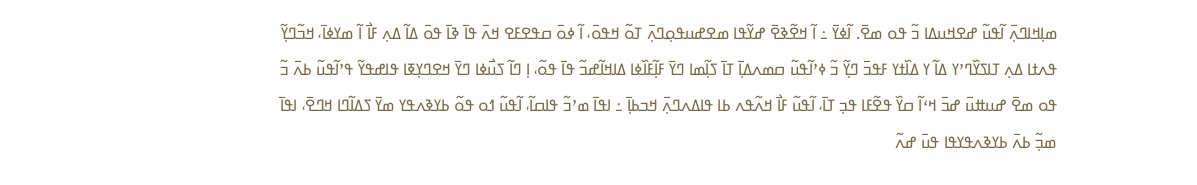ߘߊ߲ߞߊߣߍ߲߫ ߊ߬ߟߎ߬ ߝߐߞߎߡߊ ߏ߬ ߟߋ ߘߐ߫. ߊ߬ߦߌ߫ ߸ ߊ߬ ߞߐ߬ߢߐ߫ ߝߌ߬ߟߊ ߘߐߝߎߟߋ߲ߣߍ߲߫ ߠߋ߬ ߞߟߋ߫، ߊ߬ ߦߋ߫ ߛߟߐߓߐ ߞߍ߫ ߟߊ߫ ߢߊ߫ ߟߋ߫ ߡߊ߬ ߡߍ߲ ߓߊ߯ ߊ߬ ߘߌߦߊ߫، ߞߏ߬ߣߌ߲߬ ߟߍߙߊ ߡߍ߲ ߠߊߖߌ߰ߣߴߌ ߡߊ߬ ߌ ߡߊ߰ߙߌ ߓߟߏ߫ ߣߌ߲߬ ߏ߬ ߦߴߊ߬ߟߎ߬ ߛߘߍߡߊ߲߫ ߠߊ߫ ߖߊ߲߬ߘߊ ߣߌ߫ ߓߊ߲߬ߓߊ߰ߦߊ ߡߊߞߊ߬ߝߏ߬ ߟߊ߫ ߟߋ߬، ߊ߲ ߣߊ߬ ߖߎ߯ߦߊ ߣߌ߫ ߞߐߣߌ߲ߧߊ ߟߊߝߟߌ߬ ߟߴߊ߬ߟߎ߬ ߕߍ߫ ߏ߬ ߟߋ ߘߐ߫ ߝߎߚߎ߫ ߝߏ߫ ߞߵߊ߬ ߛߌ߰ ߟߐ߬ߓߊ ߟߏ߲ ߠߊ߫، ߊ߬ߟߎ߬ ߓߊ߯ ߞߍ߬ߟߍ ߕߊ ߟߊߡߍߣߍ߲߫ ߞߏߕߊ߲߫ ߸ ߊߟߊ߫ ߘߴߏ߬ ߟߊߛߊ߬، ߊ߬ߟߎ߬ ߗߋ ߟߋ߬ ߕߌߢߍߟߌ ߘߌ߫ ߖߡߊ߬ߣߊ ߞߣߐ߫، ߊߟߊ߫ ߘߏ߲߬ ߕߍ߫ ߕߌߢߍߟߌߟߊ ߟߎ߫ ߝߍ߬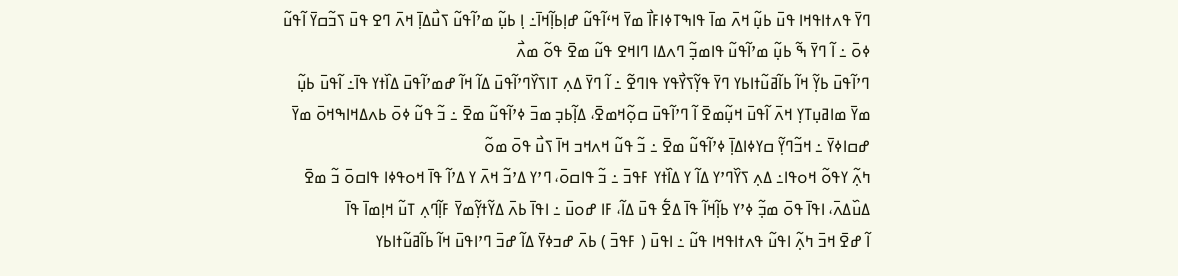ߣߌ߫ ߟߍߙߊߟߞߊ ߟߎ߫ ߕߎ߲߬ ߞߍ߫ ߘߊ߫ ߟߊߒߠߦߊߓߊ߯ ߘߌ߫ ߞߵߊ߬ߟߎ߬ ߝߊ߲ߕߊ߲߬ߞߊ߫߸ ߊ߲ ߕߎ߲߬ ߘߴߊ߬ߟߎ߬ ߖߎ߯ߡߊ߲߫ ߞߍ߫ ߣߐ ߟߎ߫ ߖߏ߬ߛߌ߫ ߊ߬ߟߎ߬ ߦߋ߫ ߸ ߊ߬ ߣߌ߫ ߒ߬ ߕߎ߲߬ ߘߴߊ߬ߟߎ߬ ߟߊߘߏ߲߬ ߣߍߡߊ ߣߊߞߐ ߟߎ߬ ߘߐ߫ ߟߋ߬ ߘߍ߯
ߣߴߊ߬ߟߎ߫ ߕߌ߲߬ ߞߊ߬ ߕߊ߬ߥߎ߬ߙߊߕߌ ߣߌ߫ ߟߌ߲߬ߖߌ߯ߟߌ ߟߊߣߐ߬ ߸ ߊ߬ ߣߌ߫ ߡߍ߲ ߠߊߖߌ߰ߣߴߊ߬ߟߎ߫ ߡߊ߬ ߞߊ߬ ߝߘߴߊ߬ߟߎ߫ ߡߊ߰ߙߌ ߟߊ߫߸ ߊ߬ߟߎ߫ ߕߎ߲߬ ߘߌ߫ ߘߊߥߎ߲ߠߌ߲ ߞߍ߫ ߊ߬ߟߎ߫ ߞߎ߲߬ߘߐ߫ ߊ߬ ߣߴߊ߬ߟߎ߫ ߛߋ߲߬ߞߘߐ߫، ߡߊ߲߬ߕߏ߲ ߘߏ߫ ߦߴߊ߬ߟߎ߬ ߘߐ߫ ߸ ߏ߬ ߟߎ߬ ߦߋ߫ ߕߍߡߞߊߒߞߋ߫ ߘߌ߫ ߝߛߊߦߌ߫ ߸ ߞߏ߬ߣߌ߲߬ ߛߌߦߊߡߊ߲߫ ߦߴߊ߬ߟߎ߬ ߘߐ߫ ߸ ߏ߬ ߟߎ߬ ߞߍߞߏ ߞߊ߫ ߖߎ߯ ߟߋ߫ ߘߋ߬
ߤߍ߲߬ ߌߟߋ߬ ߞߋߟߊ߸ ߡߍ߲ ߖߌ߰ߣߴߌ ߡߊ߬ ߌ ߡߊ߰ߙߌ ߓߟߏ߫ ߸ ߏ߬ ߟߊߛߋ߫، ߣߴߌ ߡߴߏ߬ ߞߍ߫ ߌ ߡߴߊ߬ ߟߊ߫ ߞߋߟߦߊ ߟߊߛߋ߫ ߏ߬ ߘߐ߫ ߡߎ߰ߡߍ߫، ߊߟߊ߫ ߟߋ߫ ߘߏ߲߬ ߦߴߌ ߕߊ߲߬ߞߊ߬ ߟߊ߫ ߡߐ߱ ߟߎ߫ ߡߊ߬، ߓߊ ߝߋߎ߫ ߸ ߊߟߊ߫ ߕߍ߫ ߡߌ߬ߙߌ߲߬ߘߌ߫ ߓߊ߲߬ߣߍ߲ ߠߎ߬ ߞߊ߲ߘߊ߫ ߟߊ߫
ߊ߬ ߝߐ߫ ߞߏ߫ ߤߍ߲߬ ߊߟߎ߬ ߟߍߙߊߟߞߊ ߟߎ߬ ߸ ߊߟߎ߫ ( ߓߟߏ߫ ) ߕߍ߫ ߝߏߦߌ߫ ߡߊ߬ ߝߏ߫ ߣߴߊߟߎ߫ ߞߊ߬ ߕߊ߬ߥߎ߬ߙߊߕߌ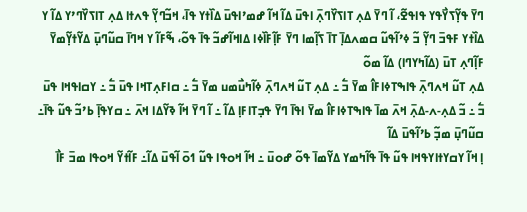ߣߌ߫ ߟߌ߲߬ߖߌ߯ߟߌ ߟߊߟߐ߬، ߊ߬ ߣߌ߫ ߡߍ߲ ߠߊߖߌ߰ߣߍ߲߫ ߊߟߎ߫ ߡߊ߬ ߞߊ߬ ߝߘߴߊߟߎ߫ ߡߊ߰ߙߌ ߟߊ߫، ߞߏ߬ߣߌ߲߬ ߟߍߙߊ ߡߍ߲ ߠߊߖߌ߰ߣߴߌ ߡߊ߬ ߌ ߡߊ߰ߙߌ ߓߟߏ߫ ߣߌ߲߬ ߏ߬ ߦߴߊ߬ߟߎ߬ ߛߘߍߡߊ߲߫ ߠߊ߫ ߖߊ߲߬ߘߊ ߣߌ߫ ߓߊ߲߬ߓߊ߰ߦߊ ߡߊߞߊ߬ߝߏ߬ ߟߊ߫ ߟߋ߬، ߒ߬ߓߊ߬ ߌ ߞߣߊ߫ ߛߎ߬ߣߎ߲߫ ߡߌ߬ߙߌ߲߬ߘߌ߫ ߓߊ߲߬ߣߍ߲ ߠߎ߫ (ߡߊ߬ߤߌߣߊ) ߡߊ߬ ߘߋ߬
ߡߍ߲ ߠߎ߬ ߞߍߣߍ߲߫ ߟߊߒߠߦߊߓߊ߮ ߘߌ߫ ߏ߱ ߸ ߡߍ߲ ߠߎ߬ ߞߍߣߍ߲߫ ߦߊ߬ߤߎ߯ߘߎ ߘߌ߫ ߏ߱ ߸ ߛߊߓߍ߲ߠߞߊ ߟߎ߫ ߏ߱ ߸ ߌߛߊߟߞߊ ߟߎ߫ ߏ߱ ߸ ߏ߬ ߡߍ߲-ߍ-ߡߍ߲߫ ߞߍ߫ ߘߊ߫ ߟߊߒߠߦߊߓߊ߮ ߘߌ߫ ߊߟߊ߫ ߣߌ߫ ߟߏ߲ߠߊߓߊ߲ ߡߊ߬ ߸ ߊ߬ ߣߌ߫ ߞߊ߬ ߢߌ߬ߡߊ ߞߍ߫ ߸ ߛߌߟߊ߲߫ ߕߴߏ߬ ߟߎ߬ ߟߊ߫߸ ߛߎ߬ߣߎ߲߫ ߘߏ߲߬ ߕߴߊ߬ߟߎ߫ ߡߊ߬
ߊ߲ ߞߊ߬ ߌߛߌߙߊߌߟߞߊ ߟߎ߬ ߟߊ߫ ߟߊ߬ߤߘߌ ߡߌ߬ߘߊ߫ ߟߋ߬ ߝߋߎ߫ ߸ ߞߊ߬ ߞߋߟߊ ߟߎ߬ ߗߋ߫ ߊ߬ߟߎ߫ ߡߊ߬߸ ߓߊ߬ߙߌ߬ ߞߋߟߊ ߘߏ߫ ߓߊ߯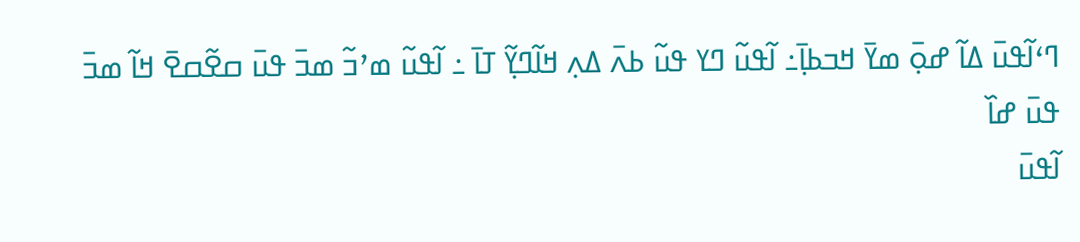ߣߵߊ߬ߟߎ߫ ߡߊ߬ ߝߋ߲߫ ߘߌ߫ ߞߏߕߊ߲߫߸ ߊ߬ߟߎ߬ ߣߌ ߟߎ߬ ߕߍ߫ ߡߍ߲ ߞߊ߬ߣߌ߲߬ ߠߊ߫ ߸ ߊ߬ߟߎ߬ ߘߴߏ߬ ߘߏ߫ ߟߎ߫ ߛߐ߬ߛߐ߫ ߞߊ߬ ߘߏ߫ ߟߎ߫ ߝߊ߰
ߊ߬ߟߎ߫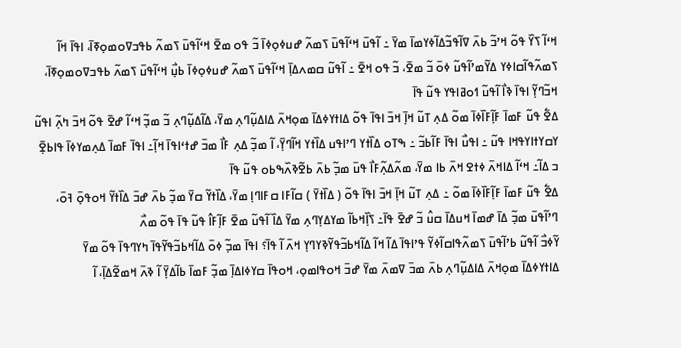ߞߵߊ߬ ߖߌ߰ ߟߋ߬ ߞߴߏ߬ ߕߍ߫ ߜߊ߬ߟߏ߬ߡߊ߬ߦߌߘߊ߫ ߘߌ߫ ߸ ߊ߬ߟߎ߫ ߞߵߊ߬ߟߎ߫ ߖߘߍ߬ ߝߎߦߋ߲ߦߊ߫ ߏ߬ ߟߋ ߘߐ߫ ߞߵߊ߬ߟߎ߫ ߖߘߍ߬ ߕߟߏߜߋߘߋ߲ߧߊ߫، ߊߟߊ߫ ߞߊ߬ ߖߘߍ߬ߟߊ߬ߛߊߦߌ ߡߌ߬ߘߴߊ߬ߟߎ߬ ߦߋ߫ ߏ߬ ߘߐ߫، ߏ߬ ߟߋ ߞߐ߫ ߸ ߊ߬ߟߎ߬ ߛߘߍߡߊ߲߫ ߞߵߊ߬ߟߎ߫ ߖߘߍ߬ ߝߎߦߋ߲ߦߊ߫ ߕߎ߲߯ ߞߵߊ߬ߟߎ߫ ߖߘߍ߬ ߕߟߏߜߋߘߋ߲ߧߊ߫، ߞߏ߬ߣߌ߲߬ ߊߟߊ߫ ߢߊ߯ ߊ߬ߟߎ߬ ߗߋߥߊߟߌ ߟߎ߬ ߟߊ߫
ߡߐ߱ ߟߎ߬ ߓߘߊ߫ ߓߊ߲߬ߓߊ߰ߦߊ߫ ߘߋ߬ ߡߍ߲ ߠߎ߬ ߞߊ߲߫ ߞߏ߫ ߊߟߊ߫ ߟߋ߬ ߡߊߙߌߦߡߊ߫ ߘߋ߲ߞߍ߫ ߡߊߡߎ߲߬ߣߍ߲ ߘߌ߫، ߡߊ߬ߡߎ߲߬ߣߍ߲ ߏ߬ ߘߏ߲߬ ߞߵߊ߬ ߝߐ߫ ߟߋ߬ ߞߏ߫ ߤߍ߲߬ ߊߟߎ߬ ߌߛߌߙߊߌߟߞߊ ߟߎ߬ ߸ ߊߟߎ߯ ߊߟߊ߫ ߓߊ߬ߕߏ߬ ߸ ߒߠߋ ߡߊ߰ߙߌ ߣߴߊߟߎ ߡߊ߰ߙߌ ߞߊ߬ߣߌ߲߫، ߊ߬ ߘߏ߲߬ ߡߍ߲ ߓߊ߯ ߘߏ߫ ߝߙߵߊߟߊ߫ ߞߊ߲߬߸ ߊߟߊ߫ ߓߘߊ߫ ߡߍ߲ߘߌߦߊ߫ ߟߊߕߐ߲߫ ߏ ߡߊ߬߸ ߞߵߊ߬ ߡߊߞߍ߫ ߦߙߐ ߞߍ߫ ߕߊ ߘߌ߫، ߘߍ߬ߡߍ߲߬ߓߊ߯ ߟߎ߫ ߘߏ߲߬ ߕߍ߫ ߕߐ߬ߢߍ߰ߒߕߋ ߟߎ߬ ߟߊ߫
ߡߐ߱ ߟߎ߬ ߓߘߊ߫ ߓߊ߲߬ߓߊ߰ߦߊ߫ ߘߋ߬ ߸ ߡߍ߲ ߠߎ߬ ߞߊ߲߫ ߞߏ߫ ߊߟߊ߫ ߟߋ߬ ( ߡߊ߰ߙߌ߫ ) ߛߊ߬ߓߊ ߛߓߊߣߊ߲ ߘߌ߫، ߡߊ߰ߙߌ߬ ߛߌ߫ ߘߏ߲߬ ߕߍ߫ ߝߏ߫ ߡߊ߰ߙߌ߬ ߞߋߟߋ߲߫ ߔߋ߫، ߣߴߊ߬ߟߎ߫ ߘߏ߲߬ ߡߊ߫ ߝߘߊ߫ ߞߎߡߊ߫ ߛߎ߮ ߏ߬ ߝߐ߫ ߟߊ߫߸ ߖߊ߲߰ߞߕߊ߬ ߘߌߡߌ߲ߣߍ߲ ߘߌ߫ ߡߊ߰ ߊ߬ߟߎ߬ ߘߐ߫ ߓߊ߲߬ߓߊ߮ ߟߎ߬ ߟߊ߫ ߟߋ߬ ߘߍ߯
ߌ߬ߦߏ߯ ߊ߬ߟߎ߬ ߕߴߊ߬ߟߎ߫ ߖߘߍ߬ߟߊߛߊ߬ߦߌ߬ ߟߴߊߟߊ߫ ߡߊ߬ ߞߊ߬ ߡߊ߬ߞߕߏ߬ߟߌ߬ߢߌߣߌ߲ ߞߍ߫ ߊ߬ ߟߊ߫؟ ߊߟߊ߫ ߘߏ߲߬ ߦߋ߫ ߡߊ߬ߞߕߏ߬ߟߌ߬ߟߊ߫ ߤߌߣߟߊ߫ ߟߋ߬ ߘߌ߫
ߡߊߙߌߦߡߊ߫ ߘߋ߲ߞߍ߫ ߡߊߡߎ߲߬ߣߍ߲ ߕߍ߫ ߘߏ߫ ߜߘߍ߫ ߘߌ߫ ߝߏ߫ ߞߋߟߊߘߋ߲، ߞߋߟߊ߫ ߛߌߦߊߡߊ߲߫ ߘߏ߲߬ ߓߘߊ߫ ߕߊ߬ߡߌ߲߫ ߊ߬ ߢߍ߫ ߞߘߐ߬ߡߊ߲߫، ߊ߬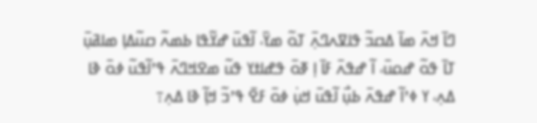ߣߊ߫ ߞߍ߫ ߘߊ߫ ߡߛߏ߬ ߟߊߜߍߣߍ߲߫ ߠߋ߬ ߘߌ߫، ߊ߬ߟߎ߫ ߝߌ߬ߟߊ ߕߘߍ߬ ߛߎ߬ߡߊ߲ ߘߊߥߎ߲߫ ߠߊ߫ ߟߋ߬ ߝߋߎ߫، ߊ߬ ߝߟߍ߫ ߓߊ߫ ߊ߲ ߧߋ߫ ߟߝߊߙߌ ߟߎ߬ ߘߐߞߣߍ߫ ߟߴߊ߬ߟߎ߬ ߦߋ߫ ߢߊ ߡߍ߲، ߌ ߦߴߊ߬ ߝߟߍ߫ ߕߎ߲߯ ߊ߬ߟߎ߫ ߞߎ߲߭ ߦߋ߫ ߓߐ߫ ߟߴߏ߬ ߞߊ߲߬ ߢߊ ߡߍ߲߹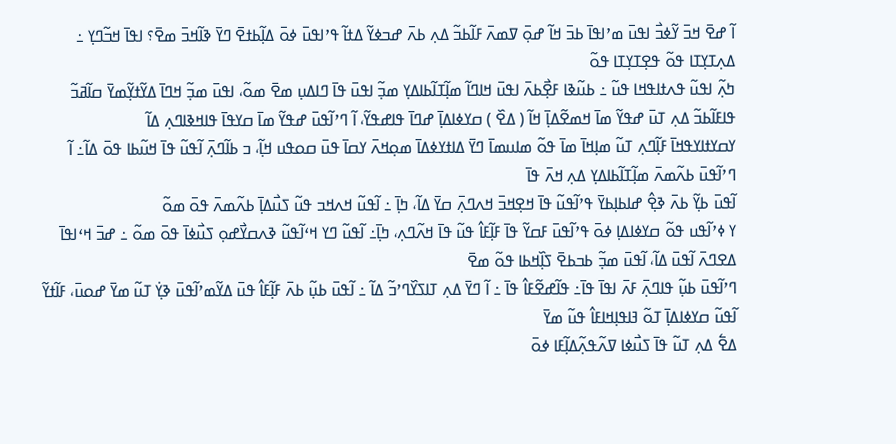ߊ߬ ߝߐ߫ ߞߏ߫ ߌ߬ߦߏ߯ ߊߟߎ߫ ߘߴߊߟߊ߫ ߕߏ߫ ߞߊ߬ ߝߋ߲߫ ߜߘߍ߫ ߓߊ߬ߕߏ߬ ߡߍ߲ ߕߍ߫ ߝߏߦߌ߬ ߡߙߊ߬ ߟߴߊߟߎ߫ ߦߋ߫ ߡߊ߲߬ߕߙߐ߫ ߣߌ߫ ߢߊ߬ߞߏ߫ ߘߐ߫؟ ߊߟߊ߫ ߞߏ߬ߣߌ߲ ߸ ߡߍ߲ߠߌ߲ߠߊ ߟߋ߬ ߟߐ߲ߠߌ߲ߠߊ ߟߋ߬
ߤߍ߲߬ ߊߟߎ߬ ߟߍߙߊߟߞߊ ߟߎ߬ ߸ ߕߎ߬ߢߊ ߓߐ߲߯ߕߍ߫ ߊߟߎ߫ ߞߊߣߊ߬ ߘߊ߲߬ߠߊ߬ߕߊߡߌ߲ ߘߏ߲߬ ߊߟߎ߫ ߟߊ߫ ߣߊߡߎ߲ ߘߐ߫ ߘߋ߬، ߊߟߎ߫ ߘߏ߲߬ ߞߣߊ߫ ߡߌ߬ߙߌ߲߬ߘߌ߫ ߛߊ߬ߥߏ߬ ߟߊߓߊ߬ߕߏ߬ ߡߍ߲ ߠߎ߫ ߝߟߌ߬ ߘߊ߫ ߞߘߐ߬ߡߊ߲߫ ߞߊ߬ ( ߡߐ߰ ) ߛߌߦߊߡߊ߲߫ ߝߣߊ߫ ߟߊߝߟߌ߬، ߊ߬ ߣߴߊ߬ߟߎ߫ ߝߟߌ߬ ߘߊ߫ ߛߌߟߊ߫ ߟߊߞߢߊߣߍ߲ ߡߊ߬
ߌߛߌߙߊߌߟߞߊ߫ ߓߊ߲߬ߣߍ߲ ߠߎ߬ ߘߊ߲ߞߊ߫ ߘߊ߫ ߟߋ߬ ߘߊߎߘߊ߫ ߣߌ߫ ߡߊߙߌߦߡߊ߫ ߘߋ߲ߞߍ߫ ߌߛߊ߫ ߟߎ߫ ߛߋߟߎ ߞߊ߲߬، ߏ ߕߊ߬ߣߍ߲߫ ߊ߬ߟߎ߬ ߟߊ߫ ߞߎ߬ߕߊ ߟߋ߫ ߡߊ߬߸ ߊ߬ ߣߴߊ߬ߟߎ߫ ߕߍ߬ߘߍ߫ ߘߊ߲߬ߠߊ߬ߕߊߡߌ߲ ߡߍ߲ ߞߍ߫ ߟߊ߫
ߊ߬ߟߎ߫ ߕߌ߲߬ ߕߍ߫ ߢߐ߲߮ ߝߊߕߊ߲ߕߌ߫ ߟߴߊ߬ߟߎ߬ ߟߊ߫ ߞߐ߲ߞߏ߫ ߞߍߣߍ߲߫ ߛߌ߫ ߡߊ߬، ߤߊ߲߫ ߸ ߊ߬ߟߎ߬ ߞߍߞߏ ߟߎ߬ ߖߎ߯ߡߊ߲߫ ߕߍ߬ߘߍ߫ ߟߋ߫ ߘߋ߬
ߌ ߦߴߊ߬ߟߎ ߟߋ߬ ߛߌߦߊߡߊ߲ ߦߋ߫ ߟߴߊ߬ߟߎ߫ ߓߛߌ߬ ߟߊ߫ ߓߊ߲߬ߓߊ߮ ߟߎ߬ ߟߊ߫ ߞߍ߬ߣߍ߲، ߤߊ߲߫߸ ߊ߬ߟߎ߬ ߣߌ ߞߵߊ߬ߟߎ߬ ߢߍߛߌ߯ߝߋ߲ ߖߎ߯ߦߊ߫ ߟߋ߫ ߘߋ߬ ߸ ߝߏ߫ ߞߵߊߟߊ߫ ߡߐߣߍ߫ ߊ߬ߟߎ߫ ߡߊ߬، ߊ߬ߟߎ߫ ߘߏ߲߬ ߕߏߕߐ߫ ߖߊ߲߰ߞߕߊ ߟߋ߬ ߘߐ߫
ߣߴߊ߬ߟߎ߫ ߕߎ߲߬ ߟߊߣߍ߲߫ ߓߍ߫ ߊߟߊ߫ ߟߊ߫߸ ߟߊ߬ߝߐ߬ߓߊ߮ ߟߊ߫ ߸ ߊ߬ ߣߌ߫ ߡߍ߲ ߠߊߖߌ߰ߣߴߏ߬ ߡߊ߬ ߸ ߊ߬ߟߎ߫ ߕߎ߲߬ ߕߍ߫ ߓߊ߲߬ߓߊ߮ ߟߎ߫ ߡߌ߬ߘߴߊ߬ߟߎ߫ ߢߌ߲߭ ߠߎ߬ ߘߌ߫ ߝߋߎ߫، ߓߊ߬ߙߌ߬ ߊ߬ߟߎ߬ ߛߌߦߊߡߊ߲߫ ߠߋ߬ ߔߊߟߊ߲ߞߊߓߊ߮ ߟߎ߬ ߘߌ߫
ߡߐ߱ ߡߍ߲ ߠߎ߬ ߟߊ߫ ߖߎ߯ߦߊ ߜߍ߬ߟߍ߲߬ߡߊ߲߬ߓߊ ߦߋ߫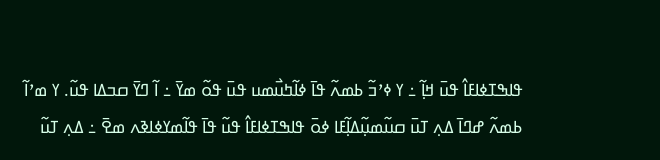ߟߊߒߠߦߊߓߊ߮ ߟߎ߫ ߞߊ߲߬ ߸ ߌ ߦߴߏ߬ ߕߘߍ߬ ߟߊ߫ ߦߊ߬ߤߎ߯ߘߎ ߟߎ߫ ߟߋ߬ ߘߌ߫ ߸ ߊ߬ ߣߌ߫ ߛߏߡߊ ߟߎ߬. ߌ ߘߴߊ߬ ߕߘߍ߬ ߝߣߊ߫ ߡߍ߲ ߠߎ߫ ߛߎ߬ߘߎ߲߬ߡߊ߲߬ߓߊ ߦߋ߫ ߟߊߒߠߦߊߓߊ߮ ߟߎ߬ ߟߊ߫ ߟߊ߬ߘߌߦߊߢߍ ߘߐ߫ ߸ ߡߍ߲ ߠߎ߬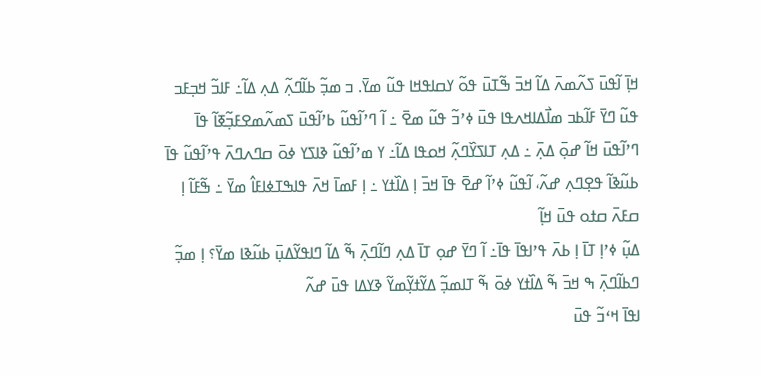ߞߊ߲߫ ߊ߬ߟߎ߫ ߖߍ߬ߘߍ߫ ߡߊ߬ ߞߏ߫ ߒ߬ߠߎ߫ ߟߋ߬ ߌߛߊߟߞߊ ߟߎ߬ ߘߌ߫. ߏ ߘߏ߲߬ ߕߊ߬ߣߍ߲߬ ߡߍ߲ ߡߊ߬߸ ߓߊߏ߬ ߞߏ߲ߓߏ ߟߎ߬ ߣߌ߫ ߓߊ߬ߕߏ ߘߊ߯ߡߊߞߍߟߊ ߟߎ߫ ߦߴߏ߬ ߟߎ߬ ߘߐ߫ ߸ ߊ߬ ߣߴߊ߬ߟߎ߬ ߕߴߊ߬ߟߎ߫ ߖߘߍ߬ߘߐߓߏ߲߬ߧߊ߬ ߟߊ߫
ߣߴߊ߬ߟߎ߫ ߞߊ߬ ߝߋ߲߫ ߡߍ߲߫ ߸ ߡߍ߲ ߠߊߖߌ߰ߣߍ߲߬ ߞߋߟߊ ߡߊ߬߸ ߌ ߘߴߊ߬ߟߎ߬ ߢߊߖߌ ߦߋ߫ ߛߣߍߣߍ߫ ߟߴߊ߬ߟߎ߬ ߟߊ߫ ߕߎ߬ߢߊ߬ ߟߐ߲ߣߍ߲ ߝߍ߬، ߊ߬ߟߎ߬ ߦߴߊ߬ ߝߐ߫ ߟߊ߫ ߞߏ߫ ߊ߲ ߡߊ߰ߙߌ ߸ ߊ߲ ߓߘߊ߫ ߞߍ߫ ߟߊߒߠߦߊߓߊ߮ ߘߌ߫ ߸ ߒ߬ߓߊ߬ ߊ߲ ߛߓߍ߫ ߛߙߋ ߟߎ߫ ߞߊ߲߬
ߡߎ߲߬ ߦߴߊ߲ ߠߊ߫ ߊ߲ ߕߍ߫ ߟߴߊߟߊ߫ ߟߊ߫߸ ߊ߬ ߣߌ߫ ߝߋ߲ ߠߊ߫ ߡߍ߲ ߣߊ߬ߣߍ߲߫ ߒ߬ ߡߊ߬ ߣߊߟߌ߬ߡߎ߲߫ ߕߎ߬ߢߊ ߘߌ߫؟ ߊ߲ ߘߏ߲߬ ߣߕߊ߬ߣߍ߲߫ ߒ ߞߏ߫ ߒ߬ ߡߊ߰ߙߌ ߦߋ߫ ߒ߬ ߠߊߘߏ߲߬ ߡߌ߬ߙߌ߲߬ߘߌ߬ ߢߌߡߊ ߟߎ߫ ߝߍ߬
ߊߟߊ߫ ߞߵߏ߬ ߟߎ߫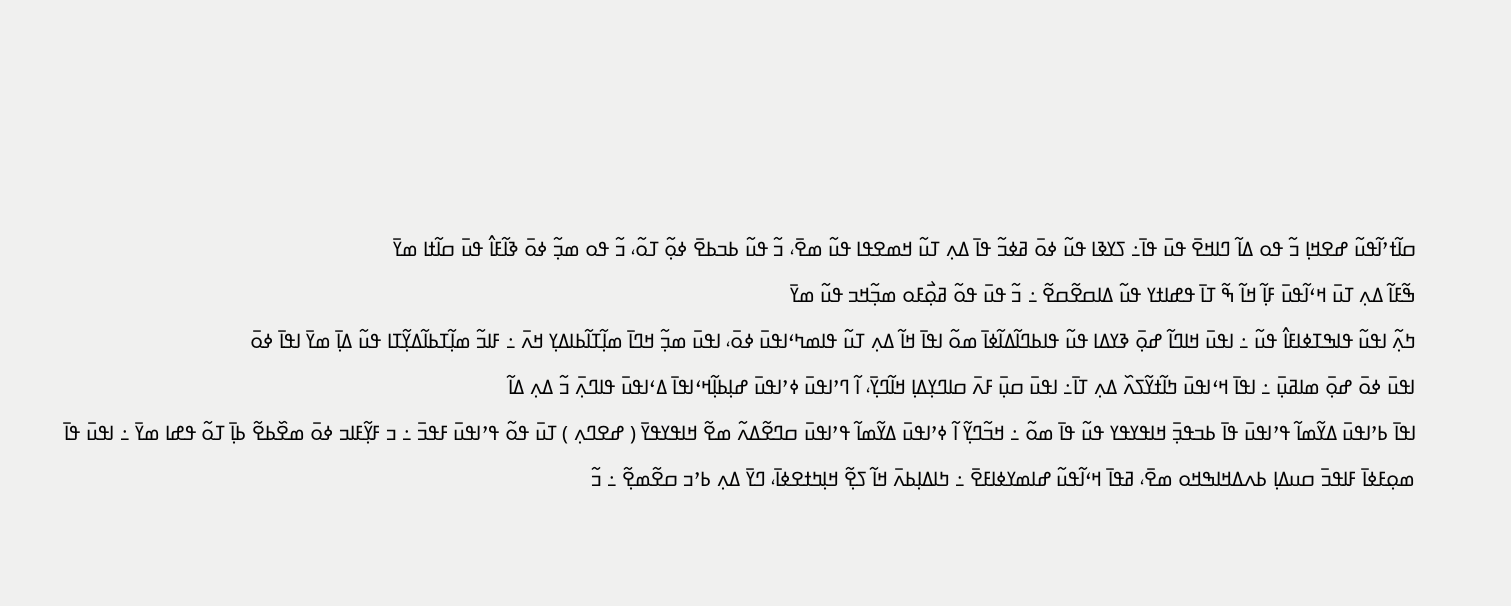ߛߊ߬ߙߴߊ߬ߟߎ߬ ߝߐߞߊ߲ ߏ߬ ߟߋ ߡߊ߬ ߣߊߞߐ߫ ߟߎ߫ ߟߊ߫߸ ߖߌߢߊ ߟߎ߬ ߦߋ߫ ߥߦߏ߬ ߟߊ߫ ߡߍ߲ ߠߎ߬ ߞߘߐߟߊ ߟߎ߬ ߘߐ߫، ߏ߬ ߟߎ߬ ߕߏߕߐ߫ ߦߋ߲߬ ߠߋ߬، ߏ߬ ߟߋ ߘߏ߲߬ ߦߋ߫ ߢߊ߬ߓߊ߮ ߟߎ߫ ߛߊ߬ߙߊ ߘߌ߫
ߒ߬ߓߊ߬ ߡߍ߲ ߠߎ߫ ߞߵߊ߬ߟߎ߫ ߓߊ߲߬ ߞߊ߬ ߒ߬ ߠߊ߫ ߟߝߊߙߌ ߟߎ߬ ߡߊߛߐ߬ߛߐ߬ ߸ ߏ߬ ߟߎ߫ ߟߋ߬ ߥߋ߲߯ߓߋ ߘߏ߲߬ߞߏ ߟߎ߬ ߘߌ߫
ߤߍ߲߬ ߊߟߎ߬ ߟߊߒߠߦߊߓߊ߮ ߟߎ߬ ߸ ߊߟߎ߫ ߞߊߣߊ߬ ߝߋ߲߫ ߢߌߡߊ ߟߎ߬ ߟߊߕߣߊ߬ߡߊ߬ߦߊ߫ ߘߋ߬ ߊߟߊ߫ ߞߊ߬ ߡߍ߲ ߠߎ߬ ߟߊߘߤߵߊߟߎ߫ ߦߋ߫، ߊߟߎ߫ ߘߏ߲߬ ߞߣߊ߫ ߘߊ߲߬ߠߊ߬ߕߊߡߌ߲ ߞߍ߫ ߸ ߓߊߏ߬ ߘߊ߲߬ߠߕߊ߬ߡߌ߲߬ߠߊ ߟߎ߬ ߡߊ߲߫ ߘߌ߫ ߊߟߊ߫ ߦߋ߫
ߊߟߎ߫ ߦߋ߫ ߝߋ߲߫ ߘߊߥߎ߲߫ ߸ ߊߟߊ߫ ߞߵߊߟߎ߫ ߤߊ߬ߙߌ߬ߖߍ߰ ߡߍ߲ ߠߊ߫߸ ߊߟߎ߫ ߛߎ߲߫ ߓߍ߫ ߛߊߣߌ߲ߡߊ߲ ߞߊ߬ߣߌ߲߫، ߊ߬ ߣߴߊߟߎ߫ ߦߴߊߟߎ߫ ߝߊ߲ߕߊ߲߬ߞߵߊߟߊ߫ ߡߵߊߟߎ߫ ߟߊߣߍ߲߫ ߏ߬ ߡߍ߲ ߡߊ߬
ߊߟߊ߫ ߕߴߊߟߎ߫ ߡߌ߬ߘߊ߬ ߟߴߊߟߎ߫ ߟߊ߫ ߕߏߟߏ߲߫ ߞߊߟߌߟߌ ߟߎ߬ ߟߊ߫ ߘߋ߬ ߸ ߞߏ߬ߣߌ߲߬ ߊ߬ ߦߴߊߟߎ߫ ߡߌ߬ߘߊ߬ ߟߴߊߟߎ߫ ߛߣߐ߬ߡߍ߬ ߘߐ߬ ߞߊߟߌߟߌ߫ ( ߝߐߣߍ߲ ) ߠߎ߫ ߟߋ߬ ߟߴߊߟߎ߫ ߓߟߏ߫ ߸ ߏ ߓߌ߲߬ߓߊߏ ߦߋ߫ ߘߐ߰ߕߐ߬ ߕߊ߲߫ ߠߋ߬ ߟߝߊ ߘߌ߫ ߸ ߊߟߎ߫ ߟߊ߫ ߘߋ߲ߓߦߊ߫ ߓߊߟߏ߫ ߛߎߡߊ߲ ߕߍߡߞߊߒߞߋ ߘߐ߫، ߥߟߊ߫ ߞߵߊ߬ߟߎ߬ ߝߊߘߌߦߊߓߐ߫ ߸ ߤߊߡߊ߲ߕߍ߫ ߞߊ߬ ߖߐ߲߬ ߞߊ߲ߤߙߐߦߊ߫، ߣߌ߫ ߡߍ߲ ߕߴߏ ߛߐ߬ߘߐ߲߬ ߸ ߏ߬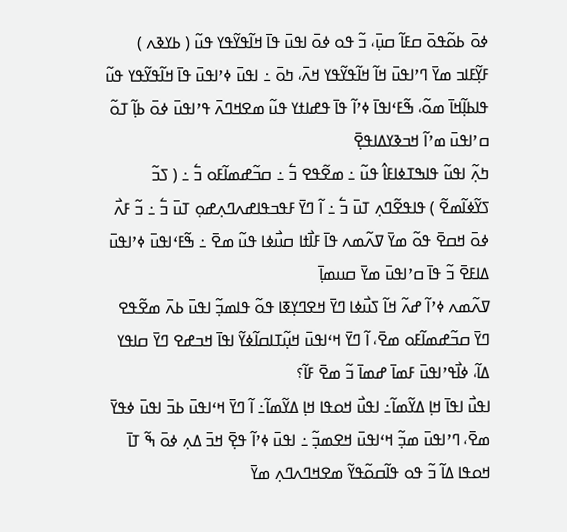ߦߋ߫ ߕߋ߬ߟߋ߫ ߛߓߊ߬ ߛߎ߲߫، ߏ߬ ߟߋ ߦߋ߫ ߊߟߎ߫ ߟߊ߫ ߞߊ߬ߟߌ߬ߟߌ ߟߎ߬ ( ߕߌߢߍ ) ߓߌ߲߬ߓߊߏ ߘߌ߫ ߣߴߊߟߎ߫ ߞߊ߬ ߞߊ߬ߟߌ߬ߟߌ ߞߍ߫، ߤߋ߫ ߸ ߊߟߎ߫ ߦߴߊߟߎ߫ ߟߊ߫ ߞߊ߬ߟߌ߬ߟߌ ߟߎ߬ ߟߊߕߊ߲߬ߞߊ߫ ߘߋ߬، ߒ߬ߓߵߊߟߊ߫ ߦߴߊ߬ ߟߊ߫ ߟߝߊߙߌ ߟߎ߬ ߘߐߞߣߍ߫ ߟߴߊߟߎ߫ ߦߋ߫ ߕߊ߲߬ ߠߋ߬ ߛߴߊߟߎ߫ ߘߴߊ߬ ߞߏߢߌߡߊߟߐ߲߫
ߤߍ߲߬ ߊߟߎ߬ ߟߊߒߠߦߊߓߊ߮ ߟߎ߬ ߸ ߘߐ߬ߟߐ ߏ߱ ߸ ߛߏ߬ߝߘߊ߬ߓߋ ߏ߱ ߸ ( ߖߏ߬ ߖߌ߬ߦߊ߬ߘߐ߬ ) ߟߊߟߐ߬ߣߍ߲ ߠߎ߫ ߏ߱ ߸ ߊ߬ ߣߌ߫ ߓߟߏߟߊߝߍߣߍ߲ߝߋ߲ ߠߎ߫ ߏ߱ ߸ ߏ߬ ߓߍ߯ ߦߋ߫ ߞߛߐ߫ ߟߋ߬ ߘߌ߫ ߜߍ߬ߘߍ ߟߊ߫ ߓߊ߯ߙߊ ߛߎ߯ߦߊ ߟߎ߬ ߘߐ߫ ߸ ߒ߬ߓߵߊߟߎ߫ ߦߴߊߟߎ߫ ߡߊߓߐ߫ ߏ߬ ߟߊ߫ ߛߴߊߟߎ߫ ߘߌ߫ ߛߎߘߊ߲߫
ߜߍ߬ߘߍ ߦߴߊ߬ ߝߍ߬ ߞߊ߬ ߖߎ߯ߦߊ ߣߌ߫ ߞߐߣߌ߲ߧߊ ߟߋ߬ ߟߊߘߏ߲߬ ߊߟߎ߫ ߕߍ߫ ߘߐ߬ߟߐ ߣߌ߫ ߛߏ߬ߝߘߊ߬ߓߋ ߘߐ߫، ߊ߬ ߣߌ߫ ߞߵߊߟߎ߫ ߞߎ߲߬ߠߊߛߊ߬ߦߌ߬ ߊߟߊ߫ ߞߏߝߐ ߣߌ߫ ߛߊߟߌ ߡߊ߬، ߦߊ߯ߟߴߊߟߎ߫ ߓߘߊ߫ ߝߘߊ߫ ߏ߬ ߘߐ߫ ߓߊ߬؟
ߊߟߎ߯ ߊߟߊ߫ ߞߊ߲ ߡߌ߬ߘߊ߬߸ ߊߟߎ߯ ߞߋߟߊ ߞߊ߲ ߡߌ߬ߘߊ߬߸ ߊ߬ ߣߌ߫ ߞߵߊߟߎ߫ ߕߏ߫ ߊߟߎ߫ ߦߟߌ߫ ߘߐ߫، ߣߴߊߟߎ߫ ߘߏ߲߬ ߞߵߊߟߎ߫ ߞߐߘߏ߲߬ ߸ ߊߟߎ߫ ߦߴߊ߬ ߟߐ߲߫ ߞߏ߫ ߡߍ߲ ߦߋ߫ ߒ߬ ߠߊ߫ ߞߋߟߊ ߡߊ߬ ߏ߬ ߟߋ ߟߊ߬ߛߋ߬ߟߌ߬ ߘߐߞߣߍߣߍ߲ ߘߌ߫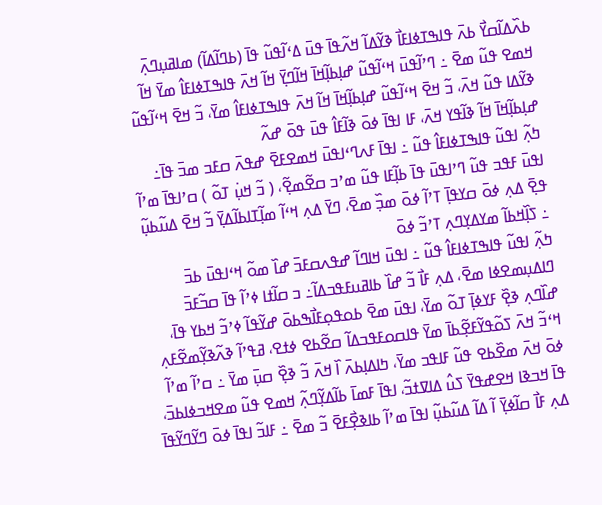ߕߍ߰ߡߊ߬ߛߌ߯ ߕߍ߫ ߟߊߒߠߦߊߓߊ߯ ߢߌ߬ߡߊ߬ ߞߍ߬ߟߊ߫ ߟߎ߫ ߡߵߊ߬ߟߎ߬ ߟߊ߫ (ߕߣߊ߬ߡߊ߬) ߘߊߥߎ߲ߣߍ߲߫ ߞߘߐ ߟߎ߬ ߘߐ߫ ߸ ߣߴߊ߬ߟߎ߫ ߞߵߊ߬ߟߎ߬ ߝߊ߲ߕߊ߲߬ߞߊ߫ ߞߊ߬ߣߌ߲߫ ߞߊ߬ ߞߍ߫ ߟߊߒߠߦߊߓߊ߮ ߘߌ߫ ߞߊ߬ ߢߌ߬ߡߊ ߟߎ߬ ߞߍ߫، ߏ߬ ߞߐ߫ ߞߵߊ߬ߟߎ߬ ߝߊ߲ߕߊ߲߬ߞߊ߫ ߞߊ߬ ߞߍ߫ ߟߊߒߠߦߊߓߊ߮ ߘߌ߫، ߏ߬ ߞߐ߫ ߞߵߊ߬ߟߎ߬ ߝߊ߲ߕߊ߲߬ߞߊ߫ ߞߊ߬ ߢߊ߬ߟߌ ߞߍ߫، ߓߊ ߊߟߊ߫ ߦߋ߫ ߢߊ߬ߓߊ߮ ߟߎ߫ ߟߋ߫ ߝߍ߬
ߤߍ߲߬ ߊߟߎ߬ ߟߊߒߠߦߊߓߊ߮ ߟߎ߬ ߸ ߊߟߊ߫ ߓߍߣߵߊߟߎ߫ ߞߘߐߓߐ߫ ߝߟߍ߫ ߛߓߏ ߘߏ߫ ߟߊ߫߸ ߊߟߎ߫ ߓߟߏ ߟߎ߬ ߣߴߊߟߎ߫ ߟߊ߫ ߕߊ߲߬ߓߊ ߟߎ߬ ߘߴߏ ߛߐ߬ߘߐ߲߬، ( ߏ߬ ߞߎ߲߭ ߠߋ߬ ) ߛߴߊߟߊ߫ ߘߴߊ߬ ߟߐ߲߫ ߡߍ߲ ߦߋ߫ ߛߌߟߊ߲߫ ߠߴߊ߬ ߦߋ߫ ߘߏ߲߰ ߘߐ߫، ߣߌ߫ ߡߍ߲ ߞߵߊ߬ ߘߊ߲߬ߠߊߕߊ߬ߡߌ߲߫ ߏ߬ ߞߐ߫ ߡߎ߬ߕߎ߲߬ ߸ ߖߊ߲߰ߞߕߊ߬ ߘߌߡߌ߲ߣߍ߲ ߠߴߏ߬ ߦߋ߫
ߤߍ߲߬ ߊߟߎ߬ ߟߊߒߠߦߊߓߊ߮ ߟߎ߬ ߸ ߊߟߎ߫ ߞߊߣߊ߬ ߝߟߍߛߓߏ߫ ߝߊ߰ ߘߋ߬ ߞߵߊߟߎ߫ ߕߏ߫ ߣߊߡߎ߲ߘߐߦߊ ߘߐ߫، ߡߍ߲ ߓߊ߯ ߏ߬ ߝߊ߰ ߕߊߥߎߓߟߏߡߊ߬߸ ߏ ߛߊ߬ߙߊ ߦߴߊ߬ ߟߊ߫ ߛߏ߬ߓߏ߫ ߝߊ߰ߣߍ߲ ߢߐ߲߰ ߓߌߦߊ߲߫ ߠߋ߬ ߘߌ߫، ߊߟߎ߫ ߘߐ߫ ߕߋߟߋ߲ߓߊ߯ߒߕߋ߫ ߝߌ߬ߟߊ߬ ߦߴߏ߬ ߞߕߌ ߟߊ߫، ߞߵߏ߬ ߞߍ߫ ߖߋ߬ߟߌ߬ߓߐ߲߬ߕߊ߫ ߘߌ߫ ߟߊߛߋߓߟߏߡߊ߬ ߛߐ߬ߕߐ ߦߙߐ، ߥߟߴߊ߬ ߢߍ߬ߢߌ߲߬ߘߐ߬ߓߍ߲ ߦߋ߫ ߞߍ߫ ߘߐ߰ߕߐ ߟߎ߬ ߓߊߟߏ ߘߌ߫، ߤߊߡߊ߲ߕߍ߫ ߊ߰ ߞߍ߫ ߏ߬ ߢߐ߲߰ ߛߎ߲߫ ߘߌ߫ ߸ ߛߴߊ߬ ߘߴߊ߬ ߟߊ߫ ߞߏߢߊ ߞߐߝߟߌ߫ ߖߎ߮ ߡߊߜߙߏ߬، ߊߟߊ߫ ߓߘߊ߫ ߕߊ߬ߡߌ߲߬ߣߍ߲߬ ߞߘߐ ߟߎ߬ ߘߐߞߏߦߊߕߏ߫، ߡߍ߲ ߓߊ߯ ߛߊ߬ߦߌ߲߫ ߊ߬ ߡߊ߬ ߡߎ߬ߕߎ߲߬ ߊߟߊ߫ ߘߴߊ߬ ߕߊߢߐ߲߯ߓߐ߫ ߏ߬ ߘߐ߫ ߸ ߓߊߏ߬ ߊߟߊ߫ ߦߋ߫ ߣߌ߬ߣߌ߬ߟߊ߫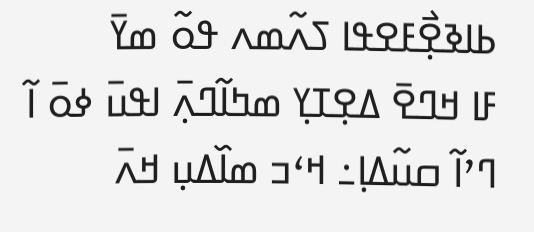ߕߊߢߐ߲߯ߓߐߟߊ ߖߍ߬ߘߍ ߟߋ߬ ߘߌ߫
ߓߊ ߞߣߐ߫ ߡߐ߲ߠߌ߲ ߘߤߊ߬ߣߍ߲߫ ߊߟߎ߫ ߦߋ߫ ߊ߬ ߣߴߊ߬ ߛߎ߬ߡߊ߲߸ ߞߵߏ ߘߊ߰ߡߎ߲ ߞߍ߫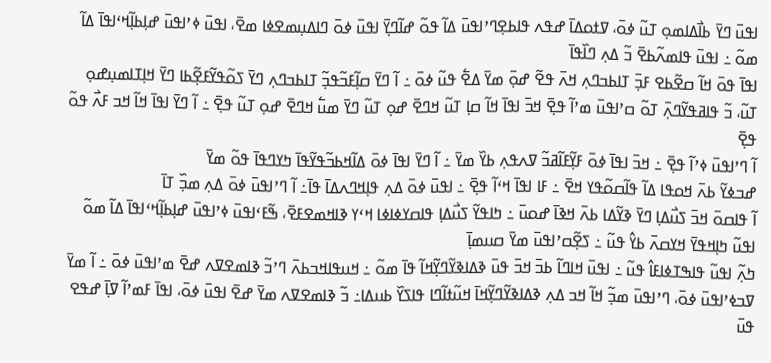ߊߟߎ߫ ߣߌ߫ ߕߊ߯ߡߊߘߋ߲ ߠߎ߬ ߦߋ߫، ߜߙߋߡߊ߫ ߝߟߍ ߟߊߕߐ߲ߣߴߊߟߎ߫ ߡߊ߬ ߟߋ߬ ߝߊ߬ߣߌ߲߫ ߊߟߎ߫ ߦߋ߫ ߣߊߡߎ߲ߘߐߦߊ ߘߐ߫، ߊߟߎ߫ ߦߴߊߟߎ߫ ߝߊ߲ߕߊ߲߬ߞߵߊߟߊ߫ ߡߊ߬ ߘߋ߬ ߸ ߊߟߎ߫ ߟߊߘߍ߬ߕߐ߫ ߏ߬ ߡߍ߲ ߣߊ߰ߟߊ߫
ߊߟߊ߫ ߟߋ߫ ߞߊ߬ ߛߐ߬ߕߐ ߓߏ߲߫ ߠߊߕߏߣߍ߲ ߞߍ߫ ߟߐ߬ ߝߋ߲߫ ߘߌ߫ ߡߐ߱ ߟߎ߬ ߦߋ߫ ߸ ߊ߬ ߣߌ߫ ߛߊ߲߬ߓߏ߬ߟߏ߲߬ ߠߊߕߏߣߍ߲ ߣߌ߫ ߖߋ߬ߟߌ߬ߓߐ߲߬ߕߊ ߣߌ߫ ߞߊ߲ߠߊߘߎ߲ߝߋ߲ ߠߎ߬، ߏ߬ ߟߊߥߟߌ߬ߣߍ߲߫ ߠߋ߬ ߛߴߊߟߎ߫ ߘߴߊ߬ ߟߐ߲߫ ߞߏ߫ ߊߟߊ߫ ߞߊ߬ ߛߊ߲ ߠߎ߬ ߞߣߐ߫ ߝߋ߲ ߠߎ߬ ߣߌ߫ ߘߎ߱ ߞߣߐ߫ ߝߋ߲ ߠߎ߬ ߟߐ߲߫ ߸ ߊ߬ ߣߌ߫ ߊߟߊ߫ ߞߊ߬ ߞߏ ߓߍ߯ ߟߋ߬ ߟߐ߲߫
ߊ߬ ߣߴߊߟߎ߫ ߦߴߊ߬ ߟߐ߲߫ ߸ ߞߏ߫ ߊߟߊ߫ ߦߋ߫ ߓߌ߲߬ߓߊ߬ߥߏ߬ ߜߍߟߍ߲ ߕߌ߰ ߘߌ߫ ߸ ߊ߬ ߣߌ߫ ߊߟߊ߫ ߦߋ߫ ߡߊ߬ߞߕߏ߬ߟߌ߬ߟߊ߫ ߤߌߣߟߊ߫ ߟߋ߬ ߘߌ߫
ߝߏߦߌ߬ ߕߍ߫ ߞߋߟߊ ߡߊ߬ ߟߊ߬ߛߋ߬ߟߌ ߞߐ߫ ߸ ߓߊ ߊߟߊ߫ ߞߵߊ߬ ߟߐ߲߫ ߸ ߊߟߎ߫ ߦߋ߫ ߡߍ߲ ߟߊ߲ߞߣߍߡߊ߫ ߟߊ߫߸ ߊ߬ ߣߴߊߟߎ߫ ߦߋ߫ ߡߍ߲ ߘߏ߲߰ ߠߊ߫
ߊ߬ ߟߊߛߋ߫ ߞߏ߫ ߖߎ߯ߡߊ߲ ߣߌ߫ ߢߌ߬ߡߊ ߕߍ߫ ߞߢߊ߫ ߝߋߎ߫ ߸ ߤߊߟߌ߬ ߖߎ߯ߡߊ߲ ߟߊߛߌߦߊߦߊ ߞߵߌ ߢߊߞߘߐߓߐ߫، ߒ߬ߓߵߊߟߎ߫ ߦߴߊߟߎ߫ ߝߊ߲ߕߊ߲߬ߞߵߊߟߊ߫ ߡߊ߬ ߘߋ߬ ߊߟߎ߬ ߤߊ߲ߞߟߌ߫ ߞߌߛߍ߫ ߕߌ߮ ߟߎ߬ ߸ ߖߐ߲߬ߛߴߊߟߎ߫ ߘߌ߫ ߛߎߘߊ߲߫
ߤߍ߲߬ ߊߟߎ߬ ߟߊߒߠߦߊߓߊ߮ ߟߎ߬ ߸ ߊߟߎ߫ ߞߊߣߊ߬ ߕߏ߫ ߞߏ߫ ߟߎ߫ ߢߡߊߢߌ߬ߣߌ߲߬ߞߊ߬ ߟߊ߫ ߘߋ߬ ߸ ߞߎߟߊߞߏߕߍ߫ ߣߴߏ߬ ߢߊߘߐߜߍ ߝߐ߫ ߘߴߊߟߎ߫ ߦߋ߫ ߸ ߊ߬ ߘߌ߫ ߜߏߦߴߊߟߎ߫ ߦߋ߫، ߣߴߊߟߎ߫ ߘߏ߲߬ ߞߊ߬ ߞߏ ߡߍ߲ ߢߡߊߢߌ߬ߣߌ߲߬ߞߊ߫ ߞߎ߬ߙߊ߬ߣߊ ߟߊߖߌ߰ ߕߎߡߊ߸ ߏ߬ ߢߊߘߐߜߍ ߘߌ߫ ߝߐ߫ ߊߟߎ߫ ߦߋ߫، ߊߟߊ߫ ߓߘߴߊ߬ ߜߊ߲߫ ߝߟߐ ߟߎ߫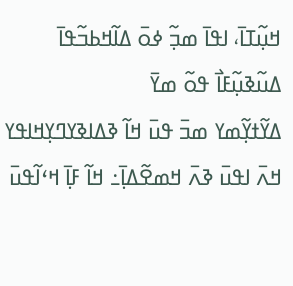ߞߎ߲߬ߠߊ߫، ߊߟߊ߫ ߘߏ߲߬ ߦߋ߫ ߡߊ߬ߞߕߏ߬ߟߊ߫ ߡߎ߬ߢߎ߲߬ߓߊ߯ ߟߋ߬ ߘߌ߫
ߡߌ߬ߙߌ߲߬ߘߌ ߘߏ߫ ߟߎ߫ ߞߊ߬ ߢߡߊߢߌߣߌ߲ߞߊߟߌ ߞߍ߫ ߊߟߎ߫ ߢߍ߫ ߞߘߐ߬ߡߊ߲߫߸ ߞߊ߬ ߓߊ߲߫ ߞߵߊ߬ߟߎ߫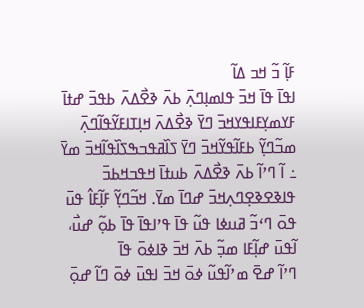ߓߊ߲߬ ߏ߬ ߞߏ ߡߊ߬
ߊߟߊ߫ ߟߊ߫ ߞߏ߫ ߟߊߘߊ߲ߣߍ߲߫ ߕߍ߫ ߢߐ߯ߡߍ߫ ߕߟߏ߫ ߝߙߊ߫ ߓߌߘߌ߲ߓߊߟߌߞߏ߫ ߣߌ߫ ߢߐ߯ߡߍ߫ ߞߊ߲ߠߊߓߌ߬ߟߊ߬ߣߍ߲߫ ߘߏ߬ߣߌ߲߬ ߕߓߊ߬ߟߌ߬ߞߏ߫ ߣߌ߫ ߖߊ߰ߥߟߏߒߖߊ߰ߟߊ߬ߞߏ߫ ߘߌ߫ ߸ ߊ߬ ߣߴߊ߬ ߕߍ߫ ߢߐ߯ߡߍ߫ ߕߎߙߊ߫ ߞߟߏߞߕߏ߫ ߟߊߢߐߢߐ߲ߣߍ߲ߞߏ߫ ߝߣߊ߫ ߘߌ߫. ߞߏ߬ߣߌ߲߬ ߓߊ߲߬ߓߊ߮ ߟߎ߫ ߟߋ߫ ߣߵߏ߬ ߥߎߦߊ ߟߎ߬ ߟߊ߫ ߟߴߊߟߊ߫ ߟߊ߫ ߕߋ߲߬ ߝߎ߯، ߊ߬ߟߎ߫ ߝߊ߲߬ߓߊ ߘߏ߲߬ ߕߍ߫ ߞߏ߫ ߢߊߦߋ߫ ߟߊ߫
ߣߴߊ߬ ߝߐ߫ ߘߴߊ߬ߟߎ߬ ߦߋ߫ ߞߏ߫ ߊߟߎ߫ ߦߋ߫ ߣߊ߬ ߝߋ߲߫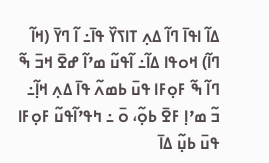ߡߊ߬ ߊߟߊ߫ ߣߊ߬ ߡߍ߲ ߠߊߖߌ߰ ߟߊ߫߸ ߊ߬ ߣߌ߫ (ߞߊ߬ ߣߊ߬) ߞߋߟߊ ߡߊ߬߸ ߊ߬ߟߎ߬ ߘߴߊ߬ ߝߐ߫ ߞߏ߫ ߒ߬ ߣߊ߬ ߒ߬ ߓߋ߲ߓߊ ߟߎ߫ ߕߘߍ߬ ߟߊ߫ ߡߍ߲ ߞߊ߲߬߸ ߏ߬ ߘߴߊ߲ ߓߐ߫ ߕߋ߲߬، ߋ߫ ߸ ߤߟߴߊ߬ߟߎ߬ ߓߋ߲ߓߊ ߟߎ߫ ߕߎ߲߬ ߡߊ߫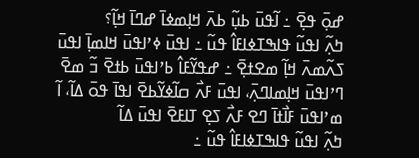ߝߋ߲߫ ߟߐ߲߫ ߸ ߊ߬ߟߎ߫ ߕߎ߲߬ ߕߍ߫ ߞߊ߲ߘߦߊ߫ ߝߣߊ߫ ߞߊ߲߬؟
ߤߍ߲߬ ߊߟߎ߬ ߟߊߒߠߦߊߓߊ߮ ߟߎ߬ ߸ ߊߟߎ߫ ߦߴߊߟߎ߫ ߞߊߘߊ߲߫ ߊߟߎ߫ ߖߍ߬ߘߍ߫ ߞߊ߲߬ ߘߐߙߐ߲߫ ߸ ߝߟߌ߬ߓߊ߮ ߕߴߊߟߎ߫ ߕߙߐ߫ ߏ߬ ߘߐ߫ ߣߴߊߟߎ߫ ߞߊ߲ߘߊߣߍ߲߫، ߊߟߎ߫ ߓߍ߯ ߛߊ߬ߦߌ߬ߕߐ߫ ߊߟߊ߫ ߟߋ߫ ߡߊ߬، ߊ߬ ߘߴߊߟߎ߫ ߓߊ߯ߙߊ߫ ߣߐ ߓߍ߯ ߖߐ߲ ߠߊߓߐ߫ ߊߟߎ߫ ߡߊ߬
ߤߍ߲߬ ߊߟߎ߬ ߟߊߒߠߦߊߓߊ߮ ߟߎ߬ ߸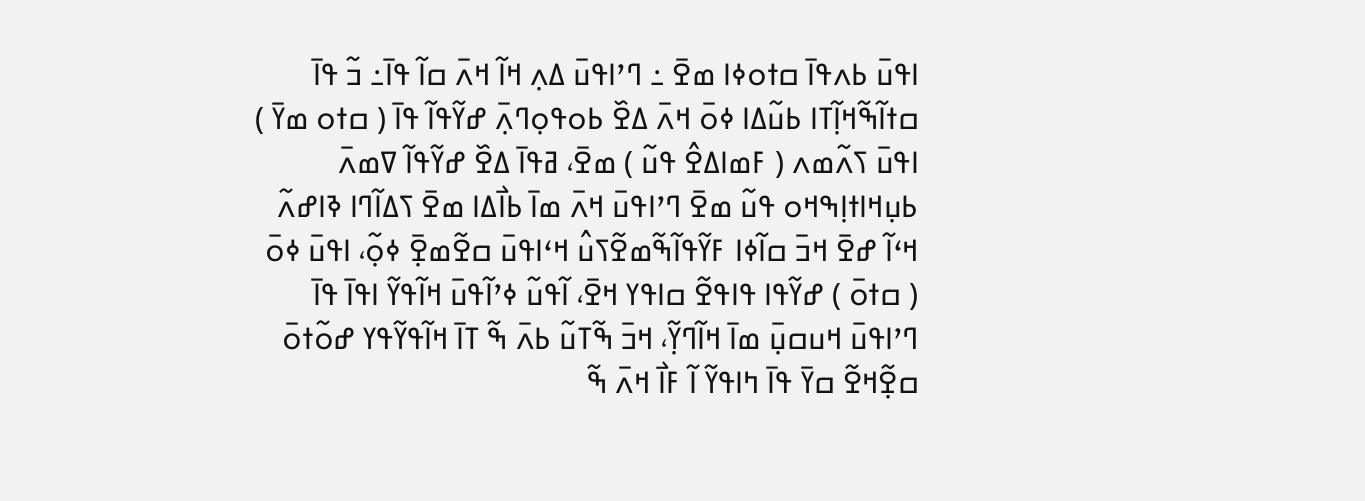ߊߟߎ߫ ߕߍߟߊ߫ ߛߙߋߦߊ ߘߐ߫ ߸ ߣߴߊߟߎ߫ ߡߍ߲ ߞߊ߬ ߞߍ߫ ߛߊ߬ ߟߊ߫߸ ߏ߬ ߟߊ߫ ߛߙߊ߬ߒ߬ߞߊ߲߬ߠߊ ߕߎ߬ߡߊ ߦߋ߫ ߞߍ߫ ߡߐ߰ ߕߋߟߋ߲ߣߍ߲߫ ߝߌ߬ߟߊ߬ ߟߊ߫ ( ߛߙߋ ߘߌ߫ ) ߊߟߎ߫ ߖߍ߬ߘߍ ( ߓߘߊߡߐ߮ ߟߎ߬ ) ߘߐ߫، ߥߟߊ߫ ߡߐ߰ ߝߌ߬ߟߊ߬ ߜߘߍ߫ ߕߎ߲ߞߊߙߊ߲ߒߞߋ ߟߎ߬ ߘߐ߫ ߣߴߊߟߎ߫ ߞߍ߫ ߘߊ߫ ߕߊ߯ߡߊ ߘߐ߫ ߖߡߊ߬ߣߊ ߢߊߝߍ߬ ߞߵߊ߬ ߝߐ߫ ߞߏ߫ ߛߊ߬ߦߊ ߓߌ߬ߟߊ߬ߒ߬ߘߐ߬ߖߎ߮ ߞߵߊߟߎ߫ ߛߐ߬ߘߐ߲߫ ߦߋ߲߬، ߊߟߎ߫ ߦߋ߫ ( ߛߙߋ߫ ) ߝߌ߬ߟߊ ߟߊߟߐ߬ ߛߊߟߌ ߞߐ߫، ߊ߬ߟߎ߬ ߦߴߊ߬ߟߎ߫ ߞߊ߬ߟߌ߬ ߊߟߊ߫ ߟߊ߫ ߣߴߊߟߎ߫ ߞߎߛߎ߲߫ ߘߊ߫ ߞߊ߬ߣߌ߲߬، ߞߏ߫ ߒ߬ߠߎ߬ ߕߍ߫ ߒ߬ ߠߊ߫ ߞߊ߬ߟߌ߬ߟߌ ߝߋ߬ߙߋ߫ ߛߐ߲߬ߞߐ߬ ߛߌ߫ ߟߊ߫ ߤߊߟߌ߬ ߊ߬ ߓߊ߯ ߞߍ߫ ߒ߬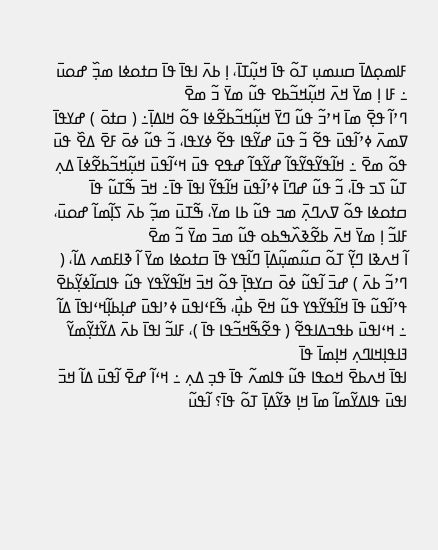ߓߊߘߋ߲ߡߊ߫ ߛߎߘߎ߲ ߠߋ߬ ߟߊ߫ ߞߎ߲߬ߠߊ߫، ߊ߲ ߕߍ߫ ߊߟߊ߫ ߟߊ߫ ߛߙߋߦߊ ߘߏ߲߰ ߝߋߎ߫ ߸ ߓߊ ߊ߲ ߘߌ߫ ߞߍ߫ ߞߎ߲߬ߞߏ߬ߕߐ ߟߎ߬ ߘߌ߫ ߏ߬ ߘߐ߫
ߣߴߊ߬ ߟߐ߲߫ ߘߊ߫ ߞߴߏ߬ ߟߎ߬ ߣߌ߫ ߞߎ߲߬ߞߏ߬ߕߐ߬ߦߊ ߟߋ߬ ߞߊߡߊ߲߫߸ ( ߛߙߋ߫ ) ߝߌߟߊ߫ ߜߘߍ߫ ߦߴߊ߬ߟߎ߫ ߟߐ߬ ߏ߬ ߟߎ߫ ߝߌ߬ߟߊ ߟߐ߬ ߦߌߟߊ، ߏ߬ ߟߎ߬ ߦߋ߫ ߓߐ߫ ߡߐ߰ ߟߎ߫ ߟߋ߬ ߘߐ߫ ߸ ߞߊ߬ߟߌ߬ߟߌ߬ߟߊ߬ ߝߌ߬ߟߊ߬ ߝߟߐ ߟߎ߫ ߞߵߊ߬ߟߎ߫ ߞߎ߲߬ߞߏ߬ߕߐ߬ߦߊ߫ ߡߍ߲ ߠߎ߬ ߖߏ ߟߊ߫، ߏ߬ ߟߎ߬ ߝߣߊ߫ ߦߴߊ߬ߟߎ߫ ߞߊ߬ߟߌ߬ ߊߟߊ߫ ߟߊ߫߸ ߞߏ߫ ߒ߬ߠߎ߬ ߟߊ߫ ߛߙߋߦߊ ߟߋ߬ ߜߍߣߍ߲߫ ߘߏ ߟߎ߬ ߕߊ ߘߌ߫، ߒ߬ߠߎ߫ ߘߏ߲߬ ߕߍ߫ ߖߊ߲߬ߘߊ߬ ߝߋߎ߫، ߓߊߏ߬ ߊ߲ ߘߌ߫ ߞߍ߫ ߕߐ߬ߢߍ߰ߒߕߋ ߟߎ߬ ߘߏ߫ ߘߌ߫ ߏ߬ ߘߐ߫
ߊ߬ ߞߍߢߊ ߣߌ߲߬ ߠߋ߬ ߛߎ߬ߘߎ߲߬ߡߊ߲߫ ߣߊ߬ߟߌ ߟߊ߫ ߛߙߋߦߊ ߘߌ߫ ߊ߬ ߢߊߓߘߍ ߡߊ߬، ( ߣߴߏ߬ ߕߍ߫ ) ߝߏ߫ ߊ߬ߟߎ߬ ߦߋ߫ ߛߌߟߊ߲߫ ߟߋ߬ ߞߏ߫ ߞߊ߬ߟߌ߬ߟߌ ߟߎ߬ ߟߊߛߊ߬ߦߌ߲߬ߕߐ߫ ߟߴߊ߬ߟߎ߬ ߟߊ߫ ߞߊ߬ߟߌ߬ߟߌ ߟߎ߬ ߞߐ߫ ߕߎ߲߯، ߒ߬ߓߵߊߟߎ߫ ߦߴߊߟߎ߫ ߝߊ߲ߕߊ߲߬ߞߵߊߟߊ߫ ߡߊ߬ ߸ ߞߵߊߟߎ߫ ߕߟߏߡߊߟߐ߬ ( ߟߐ߬ߒ߬ߞߏ߬ߟߊ ߟߊ߫ )، ߓߊߏ߬ ߊߟߊ߫ ߕߍ߫ ߡߌ߬ߙߌ߲߬ߘߌ߬ ߔߊߟߊ߲ߞߊߣߍ߲ ߞߊ߲ߘߊ߫ ߟߊ߫
ߊߟߊ߫ ߞߍߕߐ߫ ߞߋߟߊ ߟߎ߬ ߟߊߘߍ߬ ߟߊ߫ ߟߏ߲ ߡߍ߲ ߸ ߞߵߊ߬ ߝߐ߫ ߊ߬ߟߎ߫ ߡߊ߬ ߞߏ߫ ߊߟߎ߫ ߟߊߡߌ߬ߘߊ߬ ߘߊ߫ ߞߊ߲ ߢߌ߬ߡߊ߲߫ ߠߋ߬ ߟߊ߫؟ ߊ߬ߟߎ߬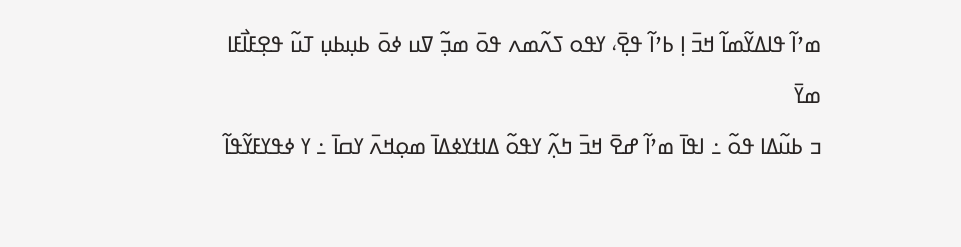ߘߴߊ߬ ߟߊߡߌ߬ߘߊ߬ ߞߏ߫ ߊ߲ ߕߴߊ߬ ߟߐ߲߫، ߌߟߋ ߖߍ߬ߘߍ ߟߋ߫ ߘߏ߲߬ ߜߎ ߦߋ߫ ߕߎ߲ߕߎ߲ ߠߎ߬ ߟߐ߲ߓߊ߯ߓߊ ߘߌ߫
ߏ ߕߎ߬ߡߊ ߟߋ߬ ߸ ߊߟߊ߫ ߘߴߊ߬ ߝߐ߫ ߞߏ߫ ߤߍ߲߬ ߌߟߋ߬ ߡߊߙߌߦߡߊ߫ ߘߋ߲ߞߍ߫ ߌߛߊ߫ ߸ ߌ ߦߟߌߓߌ߬ߟߊ߬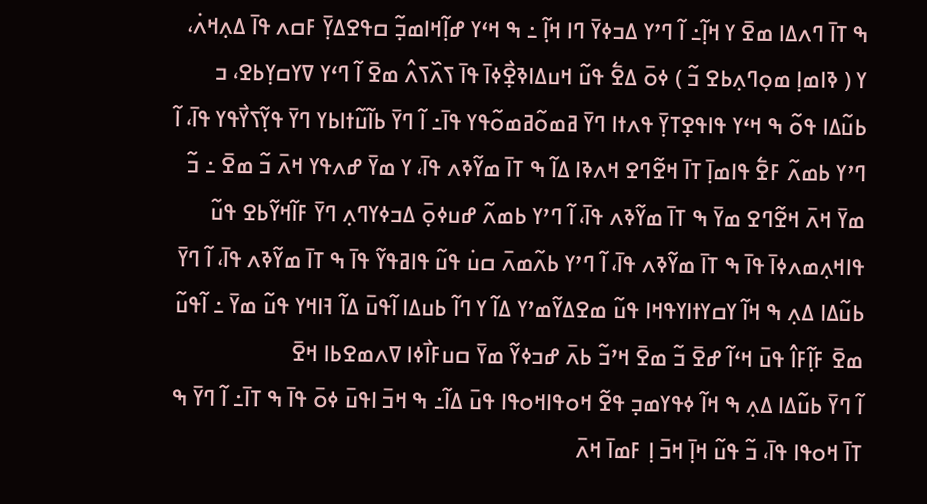ߒ ߠߊ߫ ߣߍߡߊ ߘߐ߫ ߌ ߞߊ߲߬߸ ߊ߬ ߣߴߌ ߡߏߦߌ߫ ߣߊ ߞߊ߲߬ ߸ ߒ ߞߵߌ ߝߊ߲߬ߞߊߘߏ߲߬ ߛߟߐߡߌ߲߫ ߓߛߍ ߟߊ߫ ߡߍ߲ߞߍ߭، ߌ ( ߢߊߘߊ߲ ߘߋ߲ߣߍ߲ߕߐ ߏ߬ ) ߦߋ߫ ߡߐ߱ ߟߎ߬ ߞߎߡߊߢߐ߲߯ߦߊ߫ ߟߊ߫ ߖߍ߰ߖߍ߮ ߘߐ߫ ߊ߬ ߣߵߌ ߜߌߛߌ߲ߕߐ، ߏ ߕߎ߬ߡߊ ߟߋ߬ ߒ ߞߵߌ ߟߊߟߐ߲ߠߌ߲߫ ߟߍߙߊ ߣߌ߫ ߥߘߋ߬ߥߘߋ߬ߟߌ ߟߊ߫߸ ߊ߬ ߣߌ߫ ߕߊ߬ߎ߬ߙߊߕߌ ߣߌ߫ ߟߌ߲߬ߖߌ߯ߟߌ ߟߊ߫، ߊ߬ ߣߴߌ ߕߘߍ߬ ߓߐ߱ ߟߊߘߊ߲߫ ߠߊ߫ ߞߐ߬ߣߐ ߞߍߢߊ ߡߊ߬ ߒ ߠߊ߫ ߘߌ߬ߢߍ ߟߊ߫، ߌ ߘߌ߫ ߝߍߟߌ ߞߍ߫ ߏ߬ ߘߐ߫ ߸ ߏ߬ ߘߌ߫ ߞߍ߫ ߞߐ߬ߣߐ ߘߌ߫ ߒ ߠߊ߫ ߘߌ߬ߢߍ ߟߊ߫، ߊ߬ ߣߴߌ ߕߘߍ߬ ߝߎߦߋ߲߫ ߡߏߦߌߣߍ߲ ߣߌ߫ ߓߊ߬ߞߌ߬ߕߐ ߟߎ߬ ߟߊߞߍ߲ߘߍߦߊ߫ ߟߊ߫ ߒ ߠߊ߫ ߘߌ߬ߢߍ ߟߊ߫، ߊ߬ ߣߴߌ ߕߍ߬ߘߍ߫ ߛߎ߭ ߟߎ߬ ߟߊߥߟߌ߬ ߟߊ߫ ߒ ߠߊ߫ ߘߌ߬ߢߍ ߟߊ߫، ߊ߬ ߣߌ߫ ߕߎ߬ߡߊ ߡߍ߲ ߒ ߞߊ߬ ߌߛߌߙߊߌߟߞߊ ߟߎ߬ ߘߐߡߌ߬ߘߴߌ ߡߊ߬ ߌ ߣߊ߬ ߕߎߡߊ ߊ߬ߟߎ߫ ߡߊ߬ ߔߊߞߌ ߟߎ߬ ߘߌ߫ ߸ ߊ߬ߟߎ߬ ߘߐ߫ ߓߊ߲߬ߓߊ߮ ߟߎ߫ ߞߵߊ߬ ߝߐ߫ ߏ߬ ߘߐ߫ ߞߴߏ߬ ߕߍ߫ ߝߏߦߌ߬ ߘߌ߫ ߛߎߓߊ߯ߦߊ ߜߍߘߐߕߊ ߞߐ߫
ߊ߬ ߣߌ߫ ߕߎ߬ߡߊ ߡߍ߲ ߒ ߞߊ߬ ߦߟߌߘߏ߲ ߟߐ߬ ߞߋߟߊߞߋߟߊ ߟߎ߫ ߡߊ߬߸ ߒ ߞߏ߫ ߊߟߎ߫ ߦߋ߫ ߟߊ߫ ߒ ߠߊ߫߸ ߊ߬ ߣߌ߫ ߒ ߠߊ߫ ߞߋߟߊ ߟߊ߫، ߏ߬ ߟߎ߬ ߞߊ߲߫ ߞߏ߫ ߊ߲ ߓߘߊ߫ ߞߍ߫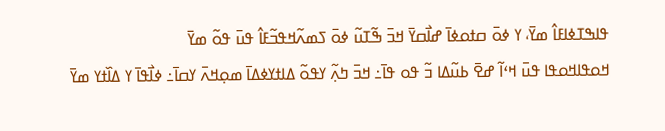ߟߊߒߠߦߊߓߊ߮ ߘߌ߫، ߌ ߦߋ߫ ߛߙߋߦߊ߫ ߝߊ߯ߛߌ߫ ߞߏ߫ ߒ߬ߠߎ߬ ߦߋ߫ ߖߘߍ߬ߞߟߏ߬ߓߊ߮ ߟߎ߫ ߟߋ߬ ߘߌ߫
ߞߋߟߊߞߋߟߊ ߟߎ߫ ߞߵߊ߬ ߝߐ߫ ߕߎ߬ߡߊ ߏ߬ ߟߋ ߟߊ߫߸ ߞߏ߫ ߤߍ߲߬ ߌߟߋ߬ ߡߊߙߌߦߡߊ߫ ߘߋ߲ߞߍ߫ ߌߛߊ߫߸ ߦߊ߯ߟߊ߫ ߌ ߡߊ߰ߙߌ ߘߌ߫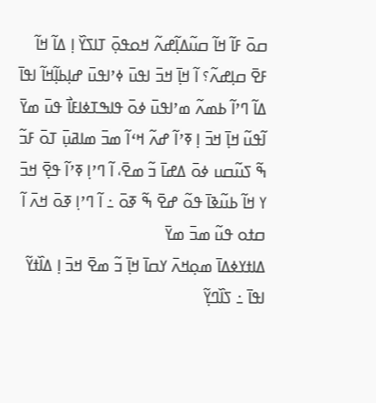ߛߋ߫ ߓߊ߬ ߞߊ߬ ߛߎ߬ߡߊ߲߬ߝߍ߬ ߞߋߟߋ߲߫ ߠߊߖߌ߰ ߊ߲ ߡߊ߬ ߞߊ߬ ߓߐ߫ ߛߊ߲ߝߍ߬؟ ߊ߬ ߞߊ߲߫ ߞߏ߫ ߊߟߎ߫ ߦߴߊߟߎ߫ ߝߊ߲ߕߊ߲߬ߞߊ߬ ߊߟߊ߫ ߡߊ߬ ߣߴߊ߬ ߕߘߍ߬ ߘߴߊߟߎ߫ ߦߋ߫ ߟߊߒߠߦߊߓߊ߯ ߟߎ߫ ߘߌ߫
ߊ߬ߟߎ߬ ߞߊ߲߫ ߞߏ߫ ߊ߲ ߧߴߊ߬ ߝߍ߬ ߞߵߊ߬ ߘߏ߫ ߘߊߥߎ߲߫ ߠߋ߫ ߓߏ߬ ߒ߬ ߖߎ߬ߛߎ ߦߋ߫ ߡߝߊ߫ ߏ߬ ߘߐ߫، ߊ߬ ߣߴߊ߲ ߧߴߊ߬ ߟߐ߲߫ ߞߏ߫ ߌ ߞߊ߬ ߕߎ߬ߢߊ߫ ߟߋ߬ ߝߐ߫ ߒ߬ ߧߋ߫ ߸ ߊ߬ ߣߴߊ߲ ߧߋ߫ ߞߍ߫ ߊ߬ ߛߙߋ ߟߎ߬ ߘߏ߫ ߘߌ߫
ߡߊߙߌߦߡߊ߫ ߘߋ߲ߞߍ߫ ߌߛߊ߫ ߞߊ߲߫ ߏ߬ ߘߐ߫ ߞߏ߫ ߊ߲ ߡߊ߰ߙߌ߬ ߊߟߊ߫ ߸ ߖߊ߰ߣߌ߲߬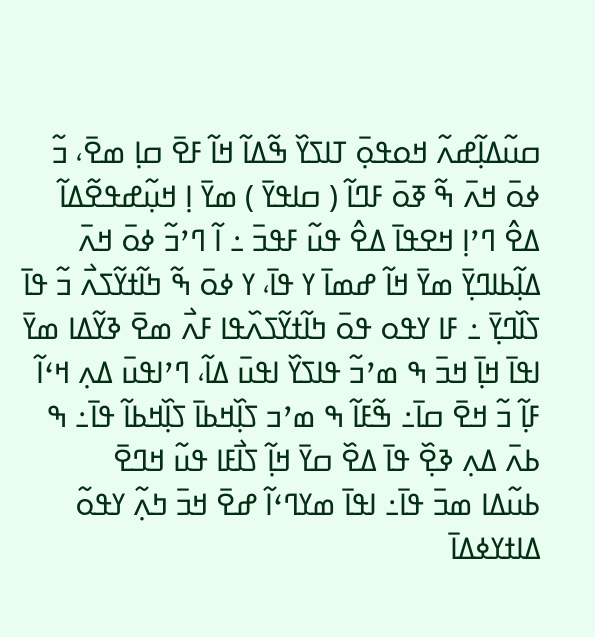ߛߎ߬ߡߊ߲߬ߝߍ߬ ߞߋߟߋ߲߫ ߠߊߖߌ߰ ߒ߬ߡߊ߬ ߞߊ߬ ߓߐ߫ ߛߊ߲ ߘߐ߫، ߏ߬ ߦߋ߫ ߞߍ߫ ߒ߬ ߧߋ߫ ߓߣߊ߬ ( ߛߊߟߌ߫ ) ߘߌ߫ ߊ߲ ߞߎ߲߬ߝߟߐ߬ߡߊ߬ ߡߐ߮ ߣߴߊ߲ ߞߐߟߊ߫ ߡߐ߮ ߟߎ߬ ߓߟߏ߫ ߸ ߊ߬ ߣߴߏ߬ ߦߋ߫ ߞߍ߫ ߡߊ߲߬ߕߊߣߌ߲߫ ߘߌ߫ ߞߊ߬ ߝߘߊ߫ ߌ ߟߊ߫، ߌ ߦߋ߫ ߒ߬ ߤߊ߬ߙߌ߬ߖߍ߯ ߏ߬ ߟߊ߫ ߖߊ߰ߣߌ߲߫ ߸ ߓߊ ߌߟߋ ߟߋ߫ ߤߊ߬ߙߌ߬ߖߍ߰ߟߊ ߓߍ߯ ߘߐ߫ ߢߌ߬ߡߊ ߘߌ߫
ߊߟߊ߫ ߞߊ߲߫ ߞߏ߫ ߒ ߘߴߏ߬ ߟߊߖߌ߰ ߊߟߎ߫ ߡߊ߬، ߣߴߊߟߎ߫ ߡߍ߲ ߞߵߊ߬ ߓߊ߲߬ ߏ߬ ߞߐ߫ ߛߊ߫߸ ߒ߬ߓߊ߬ ߒ ߘߴߏ ߖߊ߲߰ߞߕߊ߫ ߖߊ߲߰ߞߕߊ߬ ߟߊ߫߸ ߒ ߕߍ߫ ߡߍ߲ ߢߐ߲߰ ߟߊ߫ ߡߐ߰ ߛߌ߫ ߞߊ߲߬ ߖߊ߯ߓߊ ߟߎ߬ ߞߣߐ߫
ߕߎ߬ߡߊ ߘߏ߫ ߟߊ߫߸ ߊߟߊ߫ ߘߌߣߵߊ߬ ߝߐ߫ ߞߏ߫ ߤߍ߲߬ ߌߟߋ߬ ߡߊߙߌߦߡߊ߫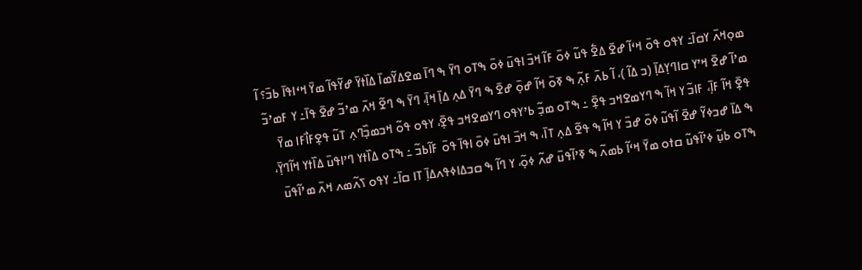ߘߋ߲ߞߍ߫ ߌߛߊ߫߸ ߌߟߋ ߟߋ߫ ߞߵߊ߬ ߝߐ߫ ߡߐ߱ ߟߎ߬ ߦߋ߫ ߓߊ߬ ߞߏ߫ ߊߟߎ߫ ߦߋ߫ ߒߠߋ ߣߌ߫ ߒ ߣߊ߫ ߘߐߡߌ߬ߘߊ߫ ߡߊ߰ߙߌ߫ ߝߌ߬ߟߊ߬ ߘߌ߫ ߞߵߊߟߊ߫ ߕߏ߫؟ ߊ߬ ߘߴߊ߬ ߝߐ߫ ߞߴߌ ߛߊߣߌ߲ߡߊ߲߫ (ߏ ߡߊ߬ )، ߊ߬ ߕߍ߫ ߓߍ߲߬ ߒ ߧߋ߫ ߞߊ߬ ߝߋ߲߫ ߝߐ߫ ߒ ߣߌ߫ ߡߍ߲ ߡߊ߲߫ ߞߊ߲߫، ߣߌ߫ ߒ ߣߐ߬ ߞߍ߫ ߘߴߏ߬ ߝߐ߫ ߟߊ߫߸ ߌ ߓߘߴߏ߬ ߟߐ߲߫ ߞߊ߬ ߓߊ߲߫، ߓߊߏ߬ ߌ ߞߊ߬ ߒ ߣߌߘߐߞߏ ߟߐ߲߫ ߸ ߒߠߋ ߘߏ߲߬ ߕߴߌߟߋ ߣߌߘߐߞߏ ߟߐ߲߫، ߌߟߋ ߟߋ߬ ߞߏߘߏ߲߰ߣߍ߲ ߠߎ߬ ߟߐ߲ߓߊ߯ߓߊ ߘߌ߫
ߒ ߡߊ߫ ߝߏߦߌ߬ ߝߐ߫ ߊ߬ߟߎ߬ ߦߋ߫ ߝߏ߫ ߌ ߞߊ߬ ߒ ߟߐ߬ ߡߍ߲ ߠߊ߫، ߒ ߞߏ߫ ߊߟߎ߫ ߦߋ߫ ߊߟߊ߫ ߟߋ߫ ߓߊ߬ߕߏ߬ ߸ ߒߠߋ ߡߊ߰ߙߌ ߣߴߊߟߎ߫ ߡߊ߰ߙߌ ߞߊ߬ߣߌ߲߫، ߒߠߋ ߕߎ߲߬ ߦߴߊ߬ߟߎ߬ ߛߙߋ ߘߌ߫ ߞߵߊ߬ ߕߘߍ߬ ߒ ߧߴߊ߬ߟߎ߫ ߝߍ߬ ߦߋ߲߬، ߌ ߣߊ߬ ߒ ߛߏߡߊߦߟߍߡߊ߲߫ ߠߊ ߛߊ߫߸ ߌߟߋ ߖߍ߬ߘߍ ߞߍ߫ ߘߴߊ߬ߟߎ߫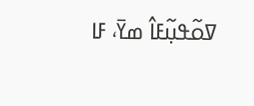ߜߋ߬ߟߎ߲߬ߓߊ߮ ߘߌ߫، ߓߊ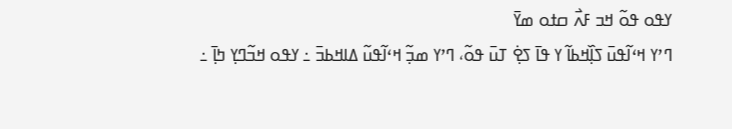ߌߟߋ ߟߋ߬ ߞߏ ߓߍ߯ ߛߙߋ ߘߌ߫
ߣߴߌ ߞߵߊ߬ߟߎ߫ ߖߊ߲߰ߞߕߊ߬ ߌ ߟߊ߫ ߖߐ߲߭ ߠߎ߫ ߟߋ߬، ߣߴߌ ߘߏ߲߬ ߞߵߊ߬ߟߎ߬ ߡߊߞߕߏ߫ ߸ ߌߟߋ ߞߏ߬ߣߌ߲ ߤߊ߲߫ ߸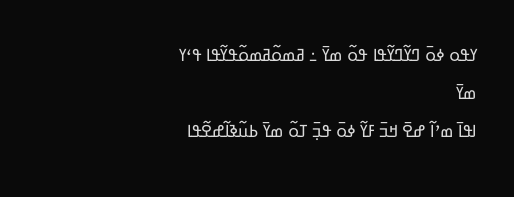ߌߟߋ ߦߋ߫ ߣߌ߬ߣߌ߬ߟߊ ߟߋ߬ ߘߌ߫ ߸ ߥߘߋ߬ߥߘߋ߬ߟߌ߬ߟߊ ߟߵߌ ߘߌ߫
ߊߟߊ߫ ߘߴߊ߬ ߝߐ߫ ߞߏ߫ ߓߌ߬ ߦߋ߫ ߟߏ߲߫ ߠߋ߬ ߘߌ߫ ߕߎ߬ߢߊ߬ߝߐ߬ߟߊ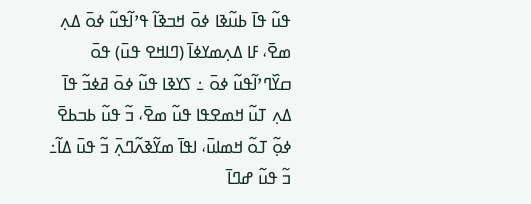ߟߎ߬ ߟߊ߫ ߕߎ߬ߢߊ ߦߋ߫ ߞߏߢߊ߬ ߟߴߊ߬ߟߎ߬ ߦߋ߫ ߡߍ߲ ߘߐ߫، ߓߊ ߡߍ߲ߘߌߦߊ߫ (ߣߊߞߐ ߟߎ߫) ߟߋ߫ ߛߌ߰ߣߴߊ߬ߟߎ߬ ߦߋ߫ ߸ ߖߌߢߊ ߟߎ߬ ߦߋ߫ ߥߦߏ߬ ߟߊ߫ ߡߍ߲ ߠߎ߬ ߞߘߐߟߊ ߟߎ߬ ߘߐ߫، ߏ߬ ߟߎ߬ ߕߏߕߐ߫ ߦߋ߲߬ ߠߋ߬ ߞߘߊߎ߫، ߊߟߊ߫ ߘߌ߬ߢߍ߬ߣߍ߲߫ ߏ߬ ߟߎ߫ ߡߊ߬߸ ߏ߬ ߟߎ߬ ߝߣߊ߫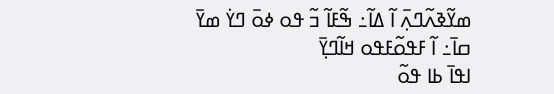ߘߌ߬ߢߍ߬ߣߍ߲߫ ߊ߬ ߡߊ߬߸ ߒ߬ߓߊ߬ ߏ߬ ߟߋ ߦߋ߫ ߣߌ߭ ߘߌ߫ ߛߊ߫߸ ߊ߬ ߓߟߋ߬ߓߟߋ ߞߊ߬ߣߌ߲߫
ߊߟߊ߫ ߕߊ ߟߋ߬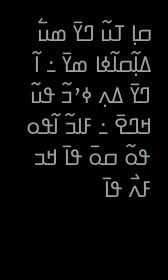ߛߊ߲ ߠߎ߬ ߣߌ߫ ߘߎ߱ ߡߊ߲߬ߛߊ߬ߦߊ ߘߌ߫ ߸ ߊ߬ ߣߌ߫ ߡߍ߲ ߦߴߏ߬ ߟߎ߬ ߞߣߐ߫ ߸ ߓߊߏ߬ ߊ߬ߟߋ ߟߋ߬ ߛߋ߫ ߟߊ߫ ߞߏ ߓߍ߯ ߟߊ߫